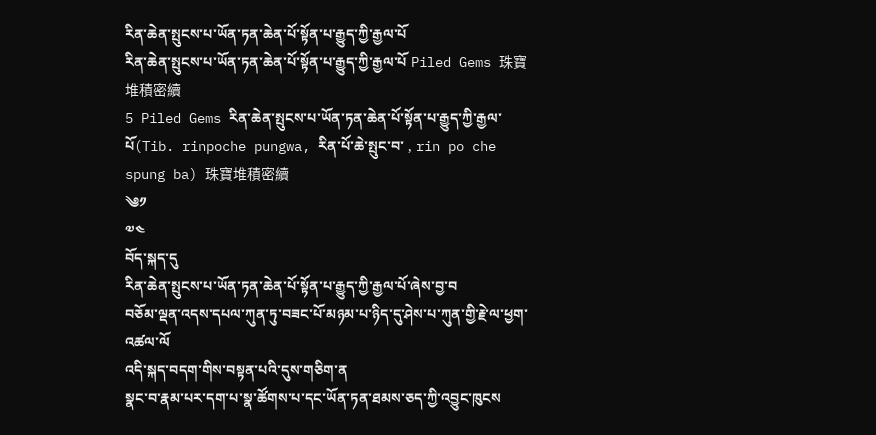རིན་ཆེན་སྤུངས་པ་ཡོན་ཏན་ཆེན་པོ་སྟོན་པ་རྒྱུད་ཀྱི་རྒྱལ་པོ
རིན་ཆེན་སྤུངས་པ་ཡོན་ཏན་ཆེན་པོ་སྟོན་པ་རྒྱུད་ཀྱི་རྒྱལ་པོ Piled Gems 珠寶堆積密續
5 Piled Gems རིན་ཆེན་སྤུངས་པ་ཡོན་ཏན་ཆེན་པོ་སྟོན་པ་རྒྱུད་ཀྱི་རྒྱལ་པོ(Tib. rinpoche pungwa, རིན་པོ་ཆེ་སྤུང་བ་ , rin po che spung ba) 珠寶堆積密續
༄༡
༧༤
བོད་སྐད་དུ
རིན་ཆེན་སྤུངས་པ་ཡོན་ཏན་ཆེན་པོ་སྟོན་པ་རྒྱུད་ཀྱི་རྒྱལ་པོ་ཞེས་བྱ་བ
བཅོམ་ལྡན་འདས་དཔལ་ཀུན་ཏུ་བཟང་པོ་མཉམ་པ་ཉིད་དུ་ཤེས་པ་ཀུན་གྱི་རྗེ་ལ་ཕྱག་འཚལ་ལོ
འདི་སྐད་བདག་གིས་བསྟན་པའི་དུས་གཅིག་ན
སྣང་བ་རྣམ་པར་དག་པ་སྣ་ཚོགས་པ་དང་ཡོན་ཏན་ཐམས་ཅད་ཀྱི་འབྱུང་ཁུངས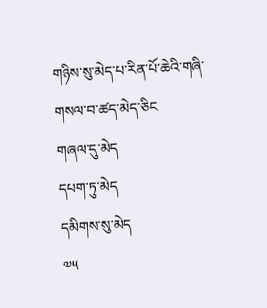གཉིས་སུ་མེད་པ་རིན་པོ་ཆེའི་གཞི་གསལ་བ་ཚད་མེད་ཅིང
གཞལ་དུ་མེད
དཔག་ཏུ་མེད
དམིགས་སུ་མེད
༧༥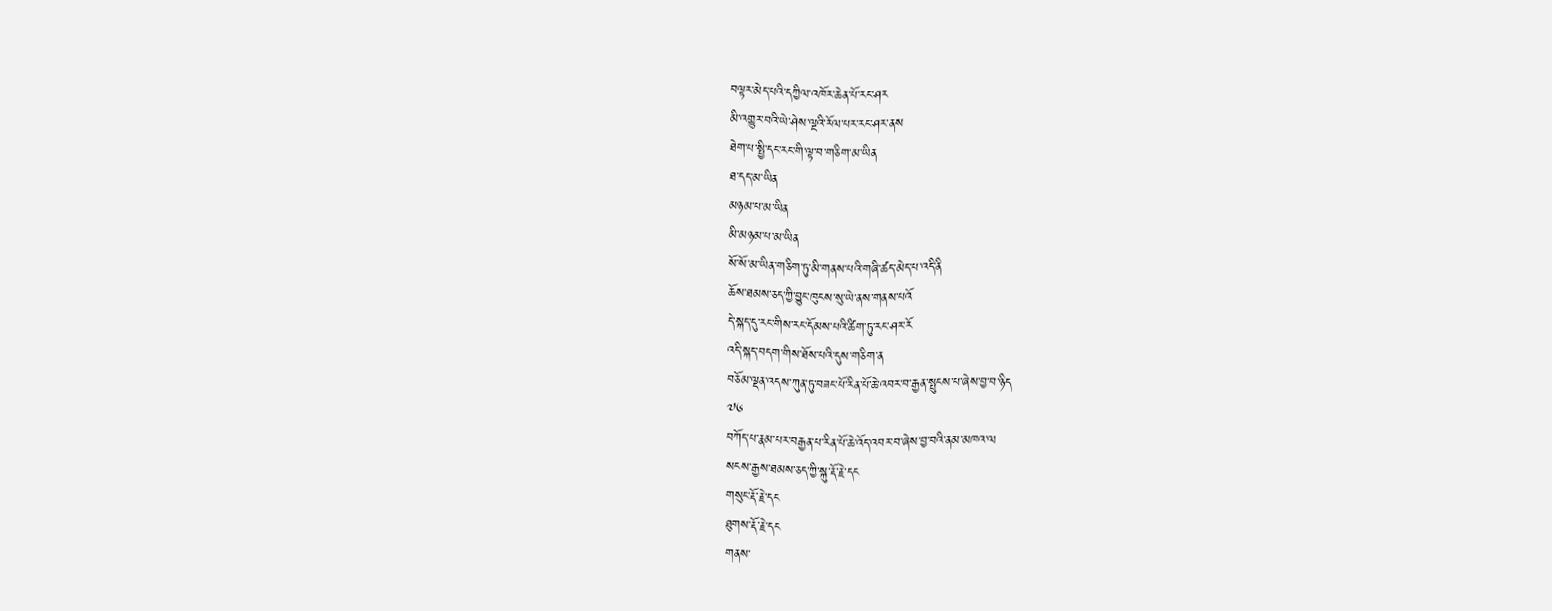བལྟར་མེད་པའི་དཀྱིལ་འཁོར་ཆེན་པོ་རང་ཤར
མི་འགྱུར་བའི་ཡེ་ཤེས་ལྔའི་རོལ་པར་རང་ཤར་ནས
ཐེག་པ་སྤྱི་དང་རང་གི་ལྟ་བ་གཅིག་མ་ཡིན
ཐ་དད་མ་ཡིན
མཉམ་པ་མ་ཡིན
མི་མཉམ་པ་མ་ཡིན
སོ་སོ་མ་ཡིན་གཅིག་ཏུ་མི་གནས་པའི་གཞི་ཚད་མེད་པ་འདི་ནི
ཆོས་ཐམས་ཅད་ཀྱི་བྱུང་ཁུངས་སུ་ཡེ་ནས་གནས་པའོ
དེ་སྐད་དུ་རང་གིས་རང་དོམས་པའི་ཚིག་ཏུ་རང་ཤར་རོ
འདི་སྐད་བདག་གིས་ཐོས་པའི་དུས་གཅིག་ན
བཅོམ་ལྡན་འདས་ཀུན་ཏུ་བཟང་པོ་རིན་པོ་ཆེ་འབར་བ་རྒྱན་སྤུངས་པ་ཞེས་བྱ་བ་ཉིད
༧༦
བཀོད་པ་རྣམ་པར་བརྒྱན་པ་རིན་པོ་ཆེ་འོད་འབར་བ་ཞེས་བྱ་བའི་ནམ་མཁའ་ལ
སངས་རྒྱས་ཐམས་ཅད་ཀྱི་སྐུ་རྡོ་རྗེ་དང
གསུང་རྡོ་རྗེ་དང
ཐུགས་རྡོ་རྗེ་དང
གནས་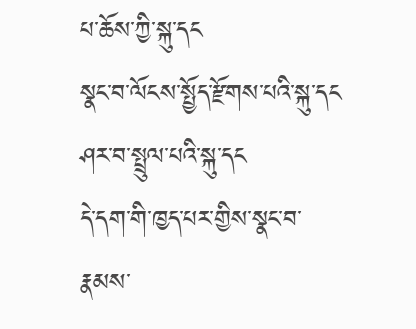པ་ཆོས་ཀྱི་སྐུ་དང
སྣང་བ་ལོངས་སྤྱོད་རྫོགས་པའི་སྐུ་དང
ཤར་བ་སྤྲུལ་པའི་སྐུ་དང
དེ་དག་གི་ཁྱད་པར་གྱིས་སྣང་བ་རྣམས་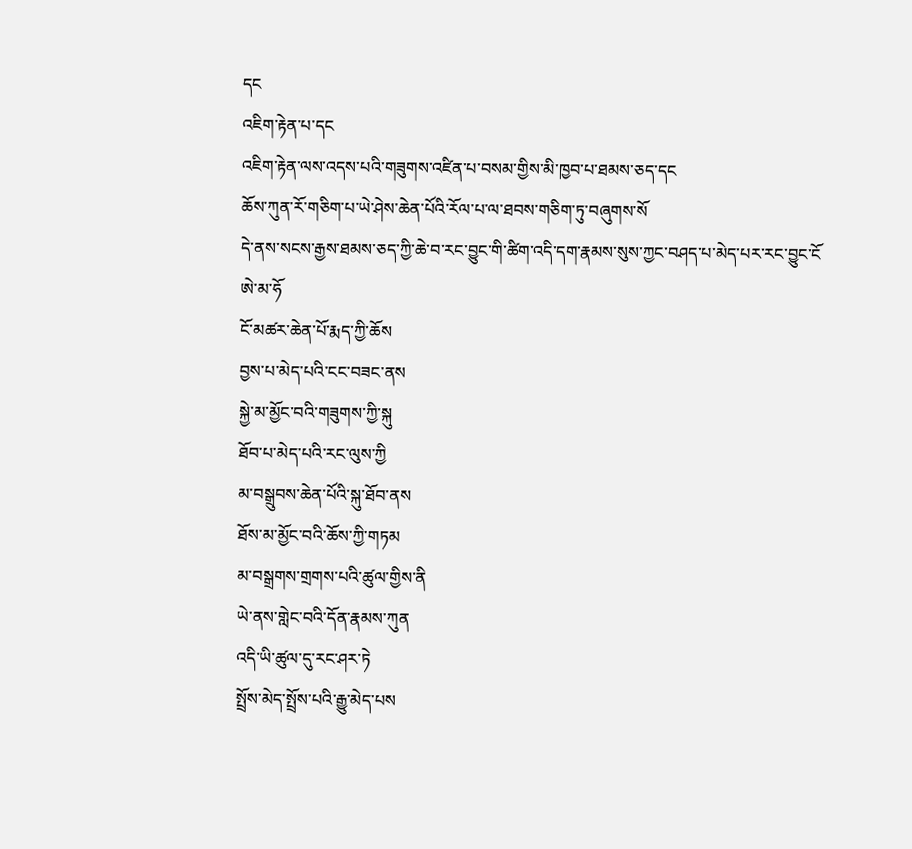དང
འཇིག་རྟེན་པ་དང
འཇིག་རྟེན་ལས་འདས་པའི་གཟུགས་འཛིན་པ་བསམ་གྱིས་མི་ཁྱབ་པ་ཐམས་ཅད་དང
ཆོས་ཀུན་རོ་གཅིག་པ་ཡེ་ཤེས་ཆེན་པོའི་རོལ་པ་ལ་ཐབས་གཅིག་ཏུ་བཞུགས་སོ
དེ་ནས་སངས་རྒྱས་ཐམས་ཅད་ཀྱི་ཆེ་བ་རང་བྱུང་གི་ཚིག་འདི་དག་རྣམས་སུས་ཀྱང་བཤད་པ་མེད་པར་རང་བྱུང་ངོ
ཨེ་མ་ཧོ
ངོ་མཚར་ཆེན་པོ་རྨད་ཀྱི་ཆོས
བྱས་པ་མེད་པའི་ངང་བཟང་ནས
སྐྱེ་མ་མྱོང་བའི་གཟུགས་ཀྱི་སྐུ
ཐོབ་པ་མེད་པའི་རང་ལུས་ཀྱི
མ་བསྒྲུབས་ཆེན་པོའི་སྐུ་ཐོབ་ནས
ཐོས་མ་མྱོང་བའི་ཆོས་ཀྱི་གཏམ
མ་བསྒྲགས་གྲགས་པའི་ཚུལ་གྱིས་ནི
ཡེ་ནས་གླེང་བའི་དོན་རྣམས་ཀུན
འདི་ཡི་ཚུལ་དུ་རང་ཤར་ཏེ
སྤྲོས་མེད་སྤྲོས་པའི་རྒྱུ་མེད་པས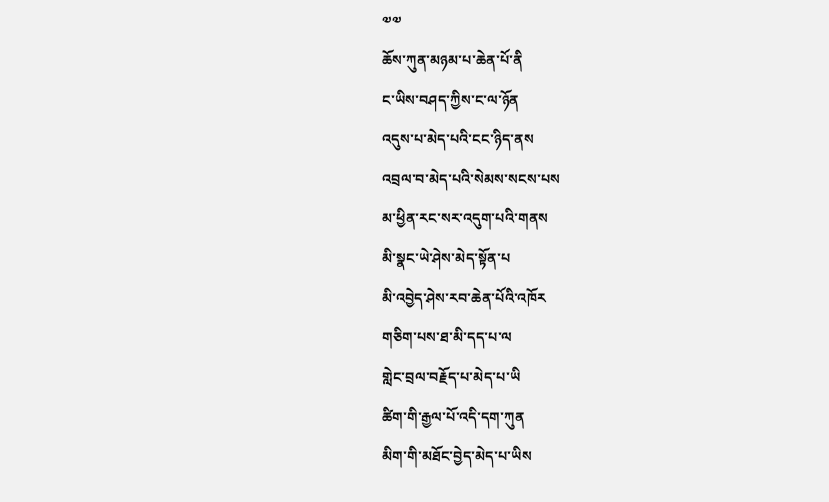༧༧
ཆོས་ཀུན་མཉམ་པ་ཆེན་པོ་ནི
ང་ཡིས་བཤད་ཀྱིས་ང་ལ་ཉོན
འདུས་པ་མེད་པའི་ངང་ཉིད་ནས
འབྲལ་བ་མེད་པའི་སེམས་སངས་པས
མ་ཕྱིན་རང་སར་འདུག་པའི་གནས
མི་སྣང་ཡེ་ཤེས་མེད་སྟོན་པ
མི་འབྱེད་ཤེས་རབ་ཆེན་པོའི་འཁོར
གཅིག་པས་ཐ་མི་དད་པ་ལ
གླེང་བྲལ་བརྗོད་པ་མེད་པ་ཡི
ཚིག་གི་རྒྱལ་པོ་འདི་དག་ཀུན
མིག་གི་མཐོང་བྱེད་མེད་པ་ཡིས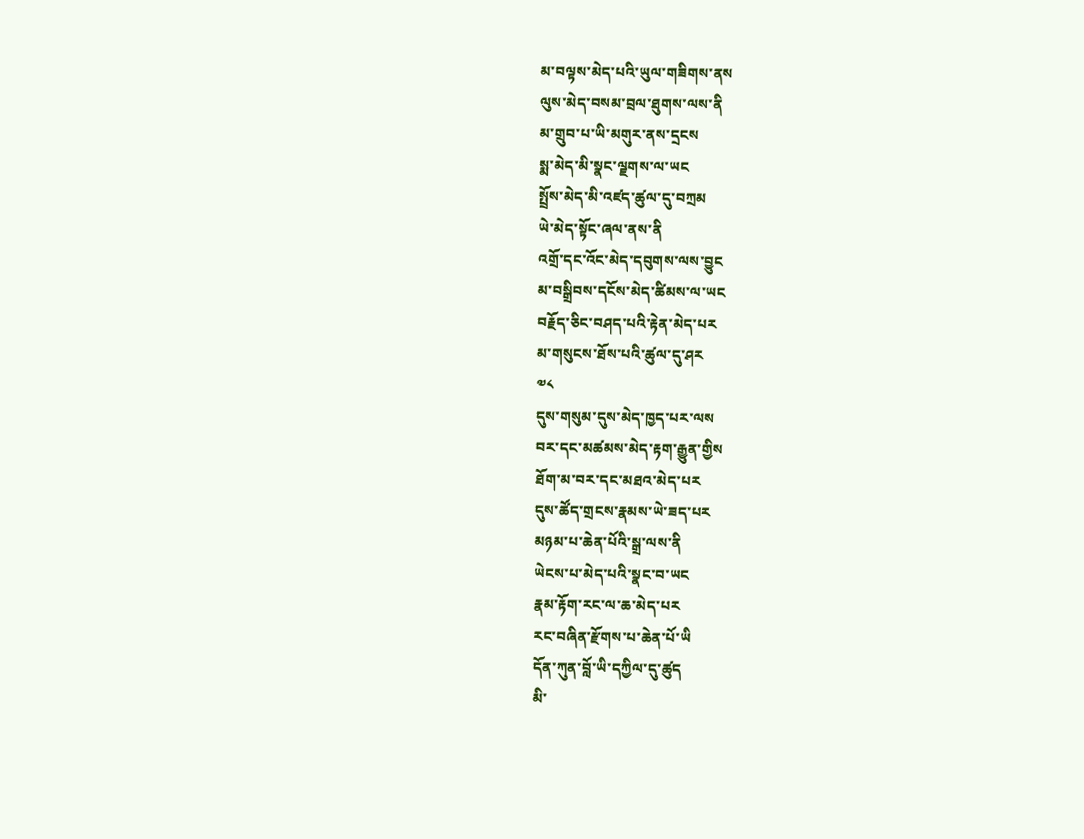མ་བལྟས་མེད་པའི་ཡུལ་གཟིགས་ནས
ལུས་མེད་བསམ་བྲལ་ཐུགས་ལས་ནི
མ་གྲུབ་པ་ཡི་མགུར་ནས་དྲངས
སྨ་མེད་མི་སྣང་ལྗགས་ལ་ཡང
སྤྲོས་མེད་མི་འཛད་ཚུལ་དུ་བཀྲམ
ཡེ་མེད་སྟོང་ཞལ་ནས་ནི
འགྲོ་དང་འོང་མེད་དབུགས་ལས་བྱུང
མ་བསྒྲིབས་དངོས་མེད་ཚིམས་ལ་ཡང
བརྗོད་ཅིང་བཤད་པའི་རྟེན་མེད་པར
མ་གསུངས་ཐོས་པའི་ཚུལ་དུ་ཤར
༧༨
དུས་གསུམ་དུས་མེད་ཁྱད་པར་ལས
བར་དང་མཚམས་མེད་རྟག་རྒྱུན་གྱིས
ཐོག་མ་བར་དང་མཐའ་མེད་པར
དུས་ཚོད་གྲངས་རྣམས་ཡེ་ཟད་པར
མཉམ་པ་ཆེན་པོའི་སྒྲ་ལས་ནི
ཡེངས་པ་མེད་པའི་སྣང་བ་ཡང
རྣམ་རྟོག་རང་ལ་ཆ་མེད་པར
རང་བཞིན་རྫོགས་པ་ཆེན་པོ་ཡི
དོན་ཀུན་བློ་ཡི་དཀྱིལ་དུ་ཚུད
མི་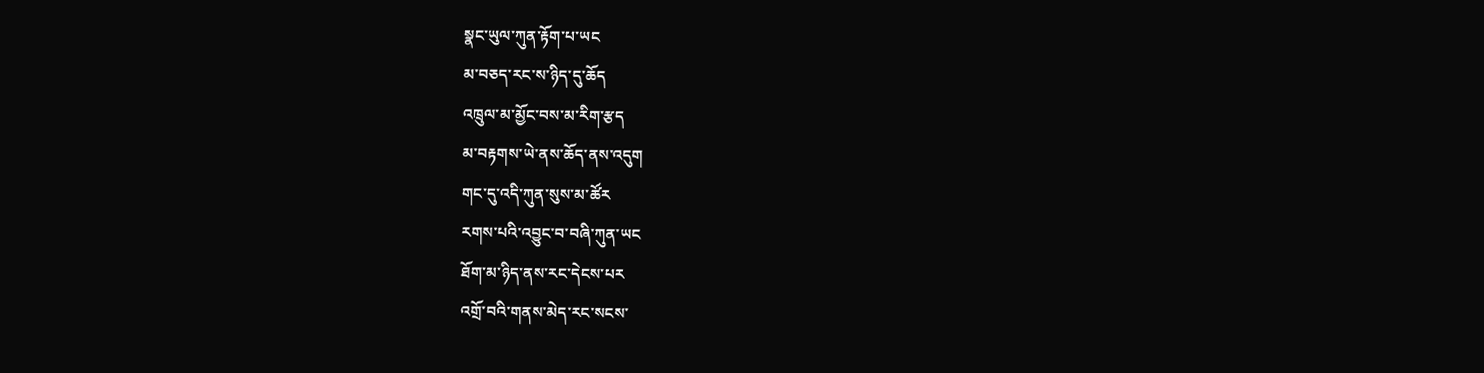སྣང་ཡུལ་ཀུན་རྟོག་པ་ཡང
མ་བཅད་རང་ས་ཉིད་དུ་ཆོད
འཁྲུལ་མ་མྱོང་བས་མ་རིག་རྩད
མ་བརྟགས་ཡེ་ནས་ཆོད་ནས་འདུག
གང་དུ་འདི་ཀུན་སུས་མ་ཚོར
རགས་པའི་འབྱུང་བ་བཞི་ཀུན་ཡང
ཐོག་མ་ཉིད་ནས་རང་དེངས་པར
འགྲོ་བའི་གནས་མེད་རང་སངས་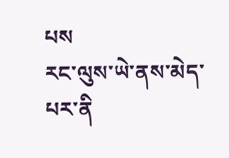པས
རང་ལུས་ཡེ་ནས་མེད་པར་ནི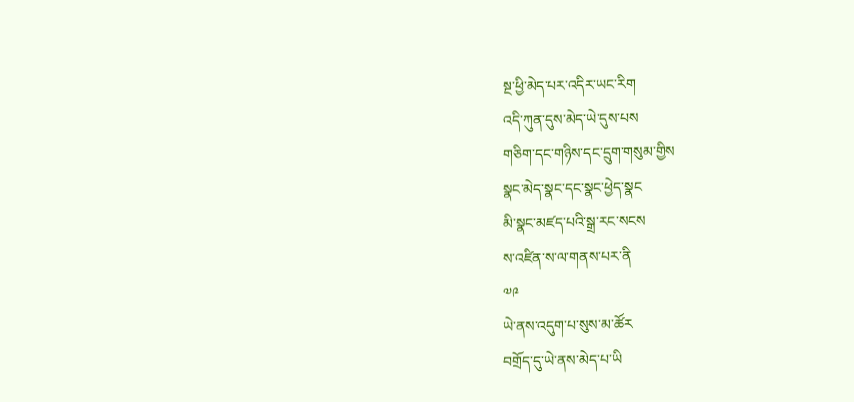སྔ་ཕྱི་མེད་པར་འདིར་ཡང་རིག
འདི་ཀུན་དུས་མེད་ཡེ་དུས་པས
གཅིག་དང་གཉིས་དང་དྲུག་གསུམ་གྱིས
སྣང་མེད་སྣང་དང་སྣང་ཕྱེད་སྣང
མི་སྣང་མཛད་པའི་སྒྲ་རང་སངས
ས་འཛིན་ས་ལ་གནས་པར་ནི
༧༩
ཡེ་ནས་འདུག་པ་སུས་མ་ཚོར
བགྲོད་དུ་ཡེ་ནས་མེད་པ་ཡི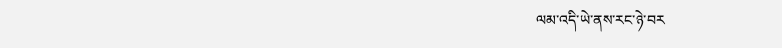ལམ་འདི་ཡེ་ནས་རང་ཉེ་བར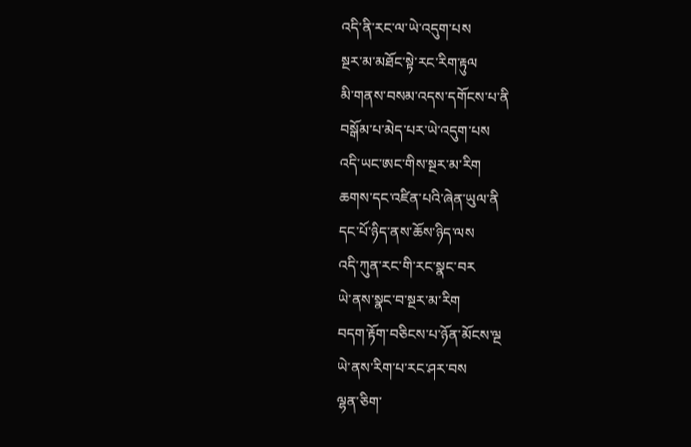འདི་ནི་རང་ལ་ཡེ་འདུག་པས
སྔར་མ་མཐོང་སྟེ་རང་རིག་རྟུལ
མི་གནས་བསམ་འདས་དགོངས་པ་ནི
བསྒོམ་པ་མེད་པར་ཡེ་འདུག་པས
འདི་ཡང་ཨང་གིས་སྔར་མ་རིག
ཆགས་དང་འཛིན་པའི་ཞེན་ཡུལ་ནི
དང་པོ་ཉིད་ནས་ཆོས་ཉིད་ལས
འདི་ཀུན་རང་གི་རང་སྣང་བར
ཡེ་ནས་སྣང་བ་སྔར་མ་རིག
བདག་རྟོག་བཅིངས་པ་ཉོན་མོངས་ལྔ
ཡེ་ནས་རིག་པ་རང་ཤར་བས
ལྷན་ཅིག་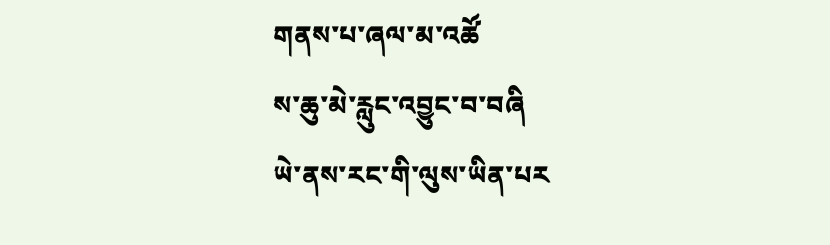གནས་པ་ཞལ་མ་འཚོ
ས་ཆུ་མེ་རླུང་འབྱུང་བ་བཞི
ཡེ་ནས་རང་གི་ལུས་ཡིན་པར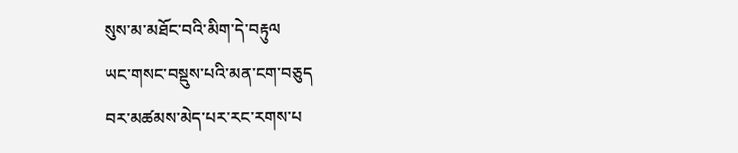སུས་མ་མཐོང་བའི་མིག་དེ་བརྟུལ
ཡང་གསང་བསྡུས་པའི་མན་ངག་བཅུད
བར་མཚམས་མེད་པར་རང་རགས་པ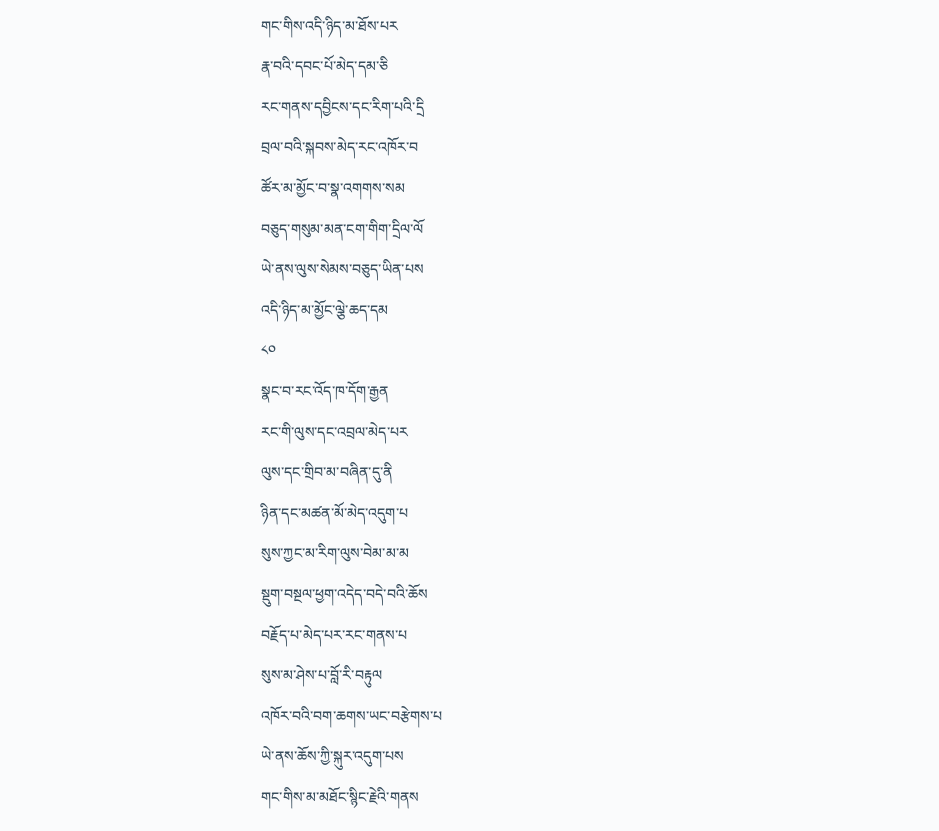གང་གིས་འདི་ཉིད་མ་ཐོས་པར
རྣ་བའི་དབང་པོ་མེད་དམ་ཅི
རང་གནས་དབྱིངས་དང་རིག་པའི་དྲི
བྲལ་བའི་སྐབས་མེད་རང་འཁོར་བ
ཚོར་མ་མྱོང་བ་སྣ་འགགས་སམ
བཅུད་གསུམ་མན་ངག་གིག་དྲིལ་ལོ
ཡེ་ནས་ལུས་སེམས་བཅུད་ཡིན་པས
འདི་ཉིད་མ་མྱོང་ལྕེ་ཆད་དམ
༨༠
སྣང་བ་རང་འོད་ཁ་དོག་རྒྱན
རང་གི་ལུས་དང་འབྲལ་མེད་པར
ལུས་དང་གྲིབ་མ་བཞིན་དུ་ནི
ཉིན་དང་མཚན་མོ་མེད་འདུག་པ
སུས་ཀྱང་མ་རིག་ལུས་བེམ་མ་མ
སྡུག་བསྔལ་ཕྱག་འདེད་བདེ་བའི་ཆོས
བརྗོད་པ་མེད་པར་རང་གནས་པ
སུས་མ་ཤེས་པ་བློ་རི་བརྟུལ
འཁོར་བའི་བག་ཆགས་ཡང་བརྩེགས་པ
ཡེ་ནས་ཆོས་ཀྱི་སྐུར་འདུག་པས
གང་གིས་མ་མཐོང་སྙིང་རྗེའི་གནས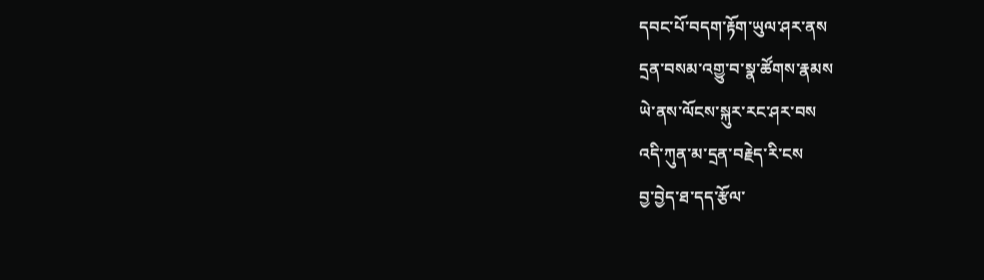དབང་པོ་བདག་རྟོག་ཡུལ་ཤར་ནས
དྲན་བསམ་འགྱུ་བ་སྣ་ཚོགས་རྣམས
ཡེ་ནས་ལོངས་སྐུར་རང་ཤར་བས
འདི་ཀུན་མ་དྲན་བརྗེད་རི་ངས
བྱ་བྱེད་ཐ་དད་རྩོལ་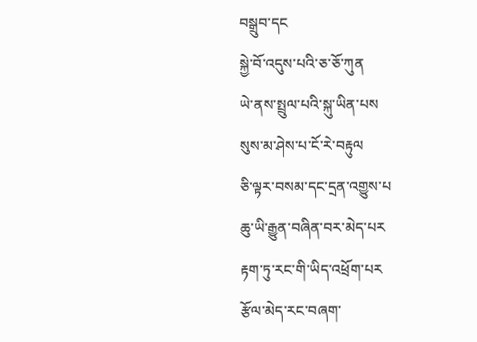བསྒྲུབ་དང
སྐྱེ་བོ་འདུས་པའི་ཅ་ཅོ་ཀུན
ཡེ་ནས་སྤྲུལ་པའི་སྐུ་ཡིན་པས
སུས་མ་ཤེས་པ་ངོ་རེ་བརྟུལ
ཅི་ལྟར་བསམ་དང་དྲན་འགྱུས་པ
ཆུ་ཡི་རྒྱུན་བཞིན་བར་མེད་པར
རྟག་ཏུ་རང་གི་ཡིད་འཕྲོག་པར
རྩོལ་མེད་རང་བཞག་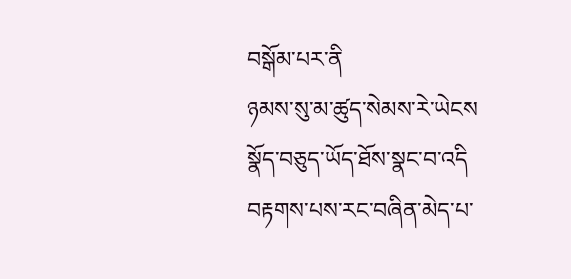བསྒོམ་པར་ནི
ཉམས་སུ་མ་ཚུད་སེམས་རེ་ཡེངས
སྣོད་བཅུད་ཡོད་ཐོས་སྣང་བ་འདི
བརྟགས་པས་རང་བཞིན་མེད་པ་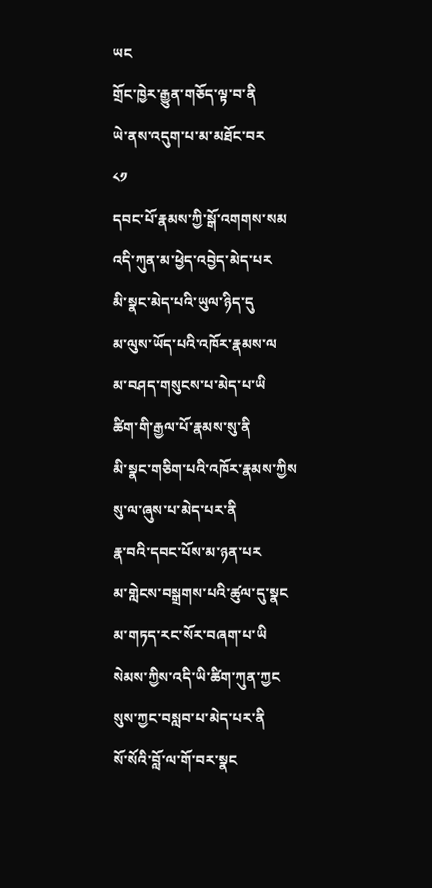ཡང
གྲོང་ཁྱེར་རྒྱུན་གཅོད་ལྟ་བ་ནི
ཡེ་ནས་འདུག་པ་མ་མཐོང་བར
༨༡
དབང་པོ་རྣམས་ཀྱི་སྒོ་འགགས་སམ
འདི་ཀུན་མ་ཕྱེད་འབྱེད་མེད་པར
མི་སྣང་མེད་པའི་ཡུལ་ཉིད་དུ
མ་ལུས་ཡོད་པའི་འཁོར་རྣམས་ལ
མ་བཤད་གསུངས་པ་མེད་པ་ཡི
ཚིག་གི་རྒྱལ་པོ་རྣམས་སུ་ནི
མི་སྣང་གཅིག་པའི་འཁོར་རྣམས་ཀྱིས
སུ་ལ་ཞུས་པ་མེད་པར་ནི
རྣ་བའི་དབང་པོས་མ་ཉན་པར
མ་གླེངས་བསྒྲགས་པའི་ཚུལ་དུ་སྣང
མ་གཏད་རང་སོར་བཞག་པ་ཡི
སེམས་ཀྱིས་འདི་ཡི་ཚིག་ཀུན་ཀྱང
སུས་ཀྱང་བསླབ་པ་མེད་པར་ནི
སོ་སོའི་བློ་ལ་གོ་བར་སྣང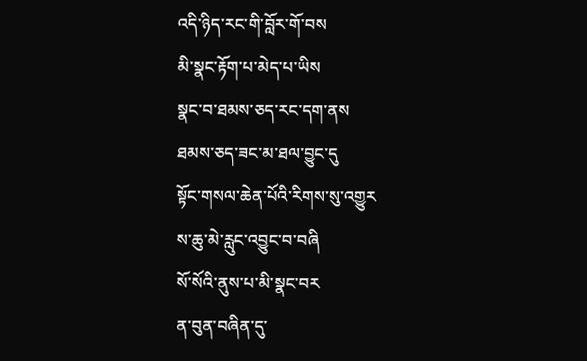འདི་ཉིད་རང་གི་བློར་གོ་བས
མི་སྣང་རྟོག་པ་མེད་པ་ཡིས
སྣང་བ་ཐམས་ཅད་རང་དག་ནས
ཐམས་ཅད་ཟང་མ་ཐལ་བྱུང་དུ
སྟོང་གསལ་ཆེན་པོའི་རིགས་སུ་འགྱུར
ས་ཆུ་མེ་རླུང་འབྱུང་བ་བཞི
སོ་སོའི་ནུས་པ་མི་སྣང་བར
ན་བུན་བཞིན་དུ་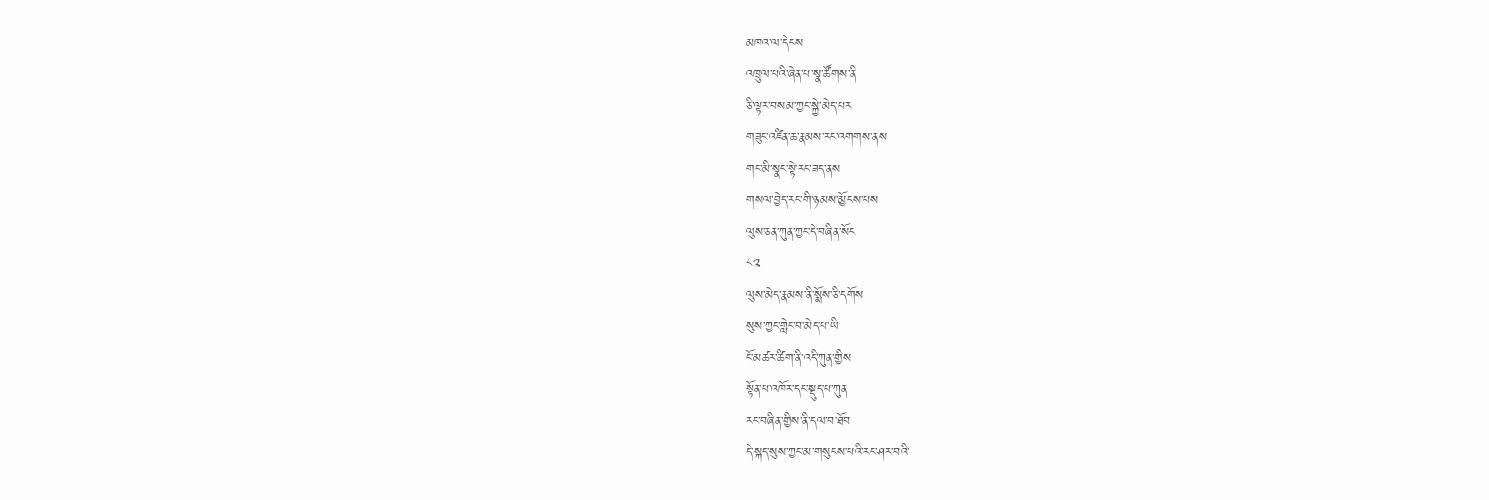མཁའ་ལ་དེངས
འཁྲུལ་པའི་ཞེན་པ་སྣ་ཚོགས་ནི
ཅི་ལྟར་བསམ་ཀྱང་སྐྱེ་མེད་པར
གཟུང་འཛིན་ཆ་རྣམས་རང་འགགས་ནས
གང་མི་སྣང་སྟེ་རང་ཟད་ནས
གསལ་བྱེད་རང་གི་ཉམས་མྱོངས་པས
ལུས་ཅན་ཀུན་ཀྱང་དེ་བཞིན་སོང
༨༢
ལུས་མེད་རྣམས་ནི་སྨོས་ཅི་དགོས
སུས་ཀྱང་གླེང་བ་མེད་པ་ཡི
ངོ་མཚར་ཚིག་ནི་འདི་ཀུན་གྱིས
སྟོན་པ་འཁོར་དང་སྡུད་པ་ཀུན
རང་བཞིན་གྱིས་ནི་དལ་བ་ཐོབ
དེ་སྐད་སུས་ཀྱང་མ་གསུངས་པའི་རང་ཤར་བའི་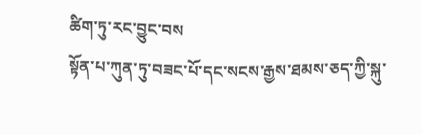ཚིག་ཏུ་རང་བྱུང་བས
སྟོན་པ་ཀུན་ཏུ་བཟང་པོ་དང་སངས་རྒྱས་ཐམས་ཅད་ཀྱི་སྐུ་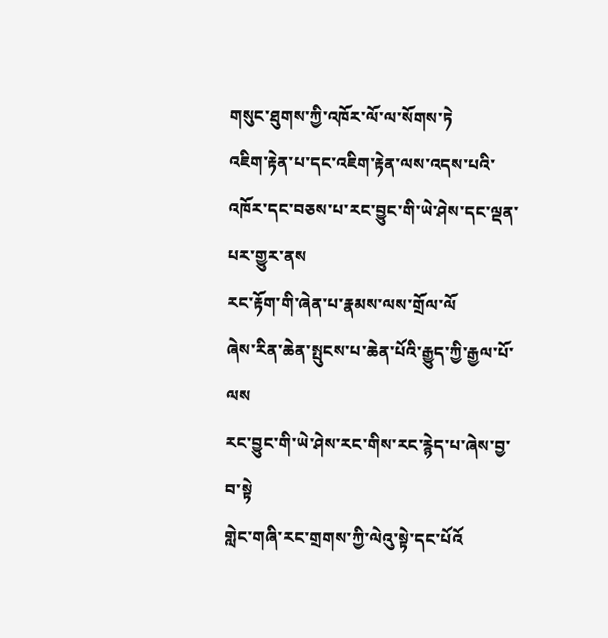གསུང་ཐུགས་ཀྱི་འཁོར་ལོ་ལ་སོགས་ཏེ
འཇིག་རྟེན་པ་དང་འཇིག་རྟེན་ལས་འདས་པའི་འཁོར་དང་བཅས་པ་རང་བྱུང་གི་ཡེ་ཤེས་དང་ལྡན་པར་གྱུར་ནས
རང་རྟོག་གི་ཞེན་པ་རྣམས་ལས་གྲོལ་ལོ
ཞེས་རིན་ཆེན་སྤུངས་པ་ཆེན་པོའི་རྒྱུད་ཀྱི་རྒྱལ་པོ་ལས
རང་བྱུང་གི་ཡེ་ཤེས་རང་གིས་རང་རྙེད་པ་ཞེས་བྱ་བ་སྟེ
གླེང་གཞི་རང་གྲགས་ཀྱི་ལེའུ་སྟེ་དང་པོའོ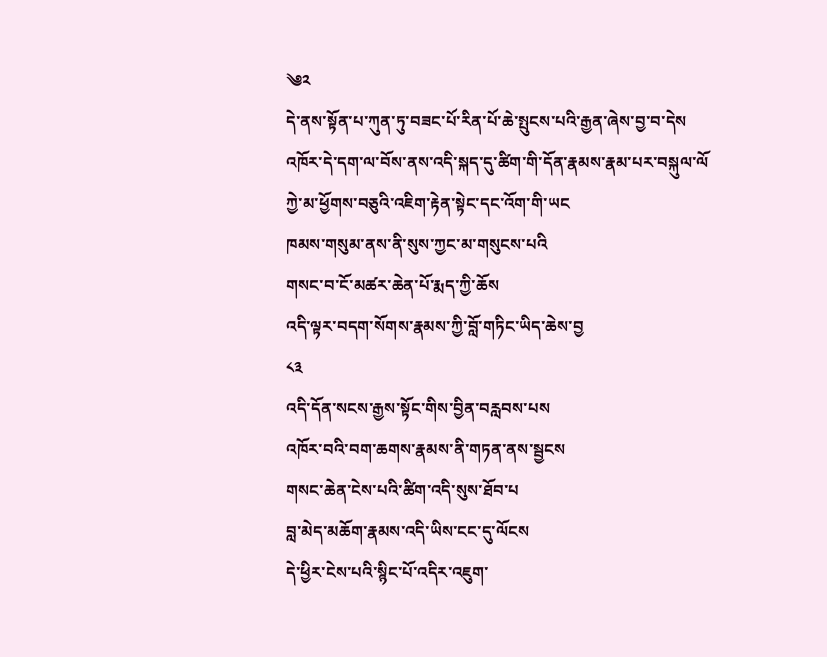༄༢
དེ་ནས་སྟོན་པ་ཀུན་ཏུ་བཟང་པོ་རིན་པོ་ཆེ་སྤུངས་པའི་རྒྱན་ཞེས་བྱ་བ་དེས
འཁོར་དེ་དག་ལ་བོས་ནས་འདི་སྐད་དུ་ཚིག་གི་དོན་རྣམས་རྣམ་པར་བསྐུལ་ལོ
ཀྱེ་མ་ཕྱོགས་བཅུའི་འཇིག་རྟེན་སྟེང་དང་འོག་གི་ཡང
ཁམས་གསུམ་ནས་ནི་སུས་ཀྱང་མ་གསུངས་པའི
གསང་བ་ངོ་མཚར་ཆེན་པོ་རྨད་ཀྱི་ཆོས
འདི་ལྟར་བདག་སོགས་རྣམས་ཀྱི་བློ་གཏིང་ཡིད་ཆེས་བྱ
༨༣
འདི་དོན་སངས་རྒྱས་སྟོང་གིས་བྱིན་བརླབས་པས
འཁོར་བའི་བག་ཆགས་རྣམས་ནི་གཏན་ནས་སྦྱངས
གསང་ཆེན་ངེས་པའི་ཚིག་འདི་སུས་ཐོབ་པ
བླ་མེད་མཆོག་རྣམས་འདི་ཡིས་ངང་དུ་ལོངས
དེ་ཕྱིར་ངེས་པའི་སྙིང་པོ་འདིར་འཇུག་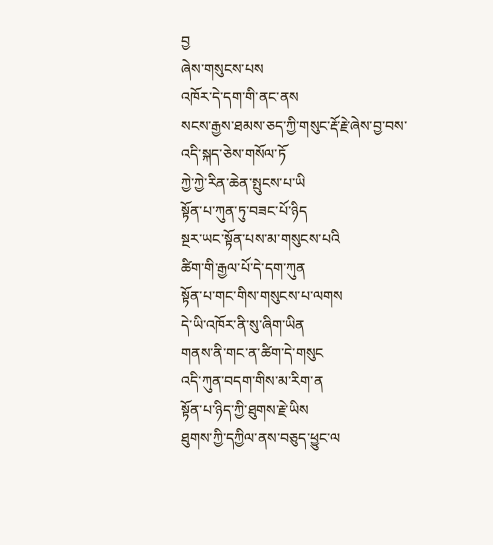བྱ
ཞེས་གསུངས་པས
འཁོར་དེ་དག་གི་ནང་ནས
སངས་རྒྱས་ཐམས་ཅད་ཀྱི་གསུང་རྡོ་རྗེ་ཞེས་བྱ་བས་འདི་སྐད་ཅེས་གསོལ་ཏོ
ཀྱེ་ཀྱེ་རིན་ཆེན་སྤུངས་པ་ཡི
སྟོན་པ་ཀུན་ཏུ་བཟང་པོ་ཉིད
སྔར་ཡང་སྟོན་པས་མ་གསུངས་པའི
ཚིག་གི་རྒྱལ་པོ་དེ་དག་ཀུན
སྟོན་པ་གང་གིས་གསུངས་པ་ལགས
དེ་ཡི་འཁོར་ནི་སུ་ཞིག་ཡིན
གནས་ནི་གང་ན་ཚིག་དེ་གསུང
འདི་ཀུན་བདག་གིས་མ་རིག་ན
སྟོན་པ་ཉིད་ཀྱི་ཐུགས་རྗེ་ཡིས
ཐུགས་ཀྱི་དཀྱིལ་ནས་བཅུད་ཕྱུང་ལ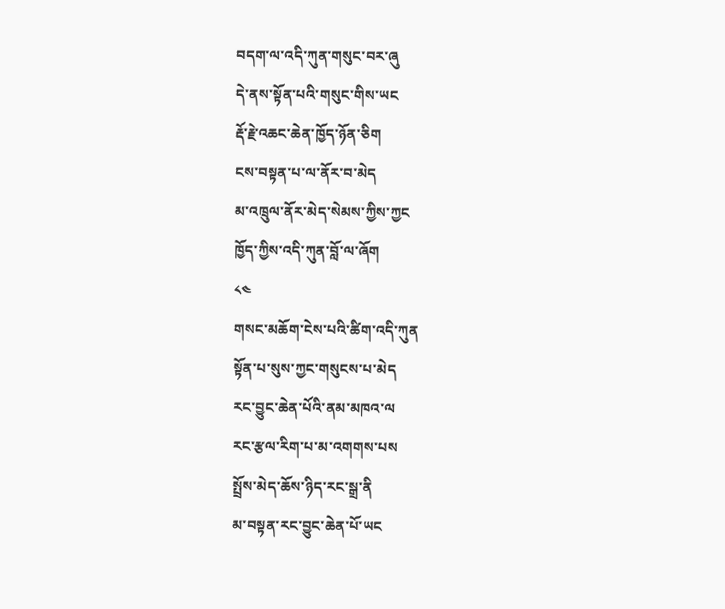བདག་ལ་འདི་ཀུན་གསུང་བར་ཞུ
དེ་ནས་སྟོན་པའི་གསུང་གིས་ཡང
རྡོ་རྗེ་འཆང་ཆེན་ཁྱོད་ཉོན་ཅིག
ངས་བསྟན་པ་ལ་ནོར་བ་མེད
མ་འཁྲུལ་ནོར་མེད་སེམས་ཀྱིས་ཀྱང
ཁྱོད་ཀྱིས་འདི་ཀུན་བློ་ལ་ཞོག
༨༤
གསང་མཆོག་ངེས་པའི་ཚིག་འདི་ཀུན
སྟོན་པ་སུས་ཀྱང་གསུངས་པ་མེད
རང་བྱུང་ཆེན་པོའི་ནམ་མཁའ་ལ
རང་རྩལ་རིག་པ་མ་འགགས་པས
སྤྲོས་མེད་ཆོས་ཉིད་རང་སྒྲ་ནི
མ་བསྟན་རང་བྱུང་ཆེན་པོ་ཡང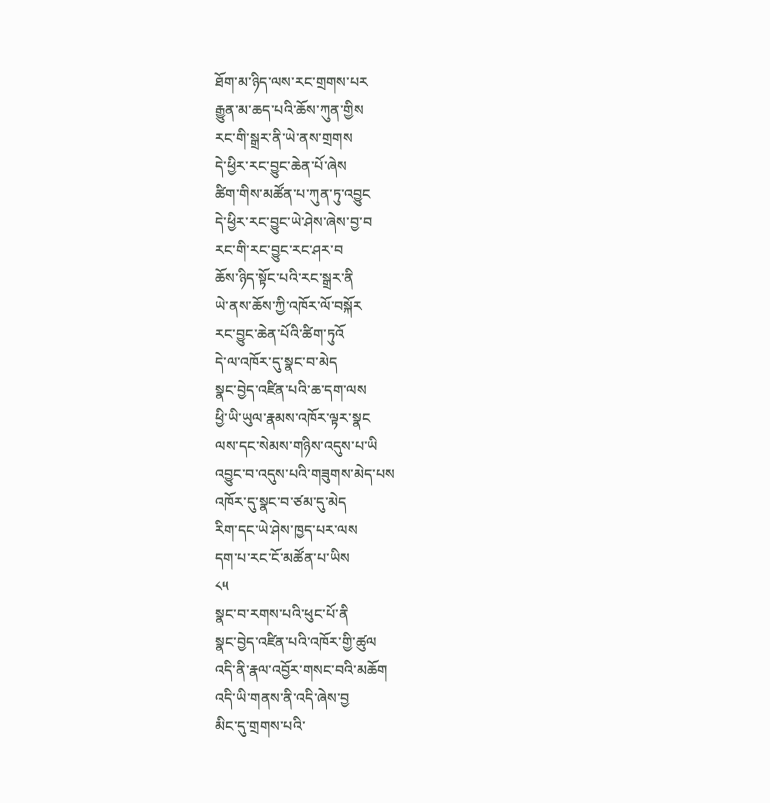ཐོག་མ་ཉིད་ལས་རང་གྲགས་པར
རྒྱུན་མ་ཆད་པའི་ཆོས་ཀུན་གྱིས
རང་གི་སྒྲར་ནི་ཡེ་ནས་གྲགས
དེ་ཕྱིར་རང་བྱུང་ཆེན་པོ་ཞེས
ཚིག་གིས་མཚོན་པ་ཀུན་ཏུ་འབྱུང
དེ་ཕྱིར་རང་བྱུང་ཡེ་ཤེས་ཞེས་བྱ་བ
རང་གི་རང་བྱུང་རང་ཤར་བ
ཆོས་ཉིད་སྟོང་པའི་རང་སྒྲར་ནི
ཡེ་ནས་ཆོས་ཀྱི་འཁོར་ལོ་བསྐོར
རང་བྱུང་ཆེན་པོའི་ཚིག་ཏུའོ
དེ་ལ་འཁོར་དུ་སྣང་བ་མེད
སྣང་བྱེད་འཛིན་པའི་ཆ་དག་ལས
ཕྱི་ཡི་ཡུལ་རྣམས་འཁོར་ལྟར་སྣང
ལས་དང་སེམས་གཉིས་འདུས་པ་ཡི
འབྱུང་བ་འདུས་པའི་གཟུགས་མེད་པས
འཁོར་དུ་སྣང་བ་ཙམ་དུ་མེད
རིག་དང་ཡེ་ཤེས་ཁྱད་པར་ལས
དག་པ་རང་ངོ་མཚོན་པ་ཡིས
༨༥
སྣང་བ་རགས་པའི་ཕུང་པོ་ནི
སྣང་བྱེད་འཛིན་པའི་འཁོར་གྱི་ཚུལ
འདི་ནི་རྣལ་འབྱོར་གསང་བའི་མཆོག
འདི་ཡི་གནས་ནི་འདི་ཞེས་བྱ
མིང་དུ་གྲགས་པའི་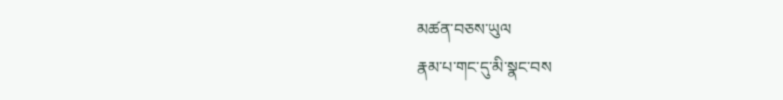མཚན་བཅས་ཡུལ
རྣམ་པ་གང་དུ་མི་སྣང་བས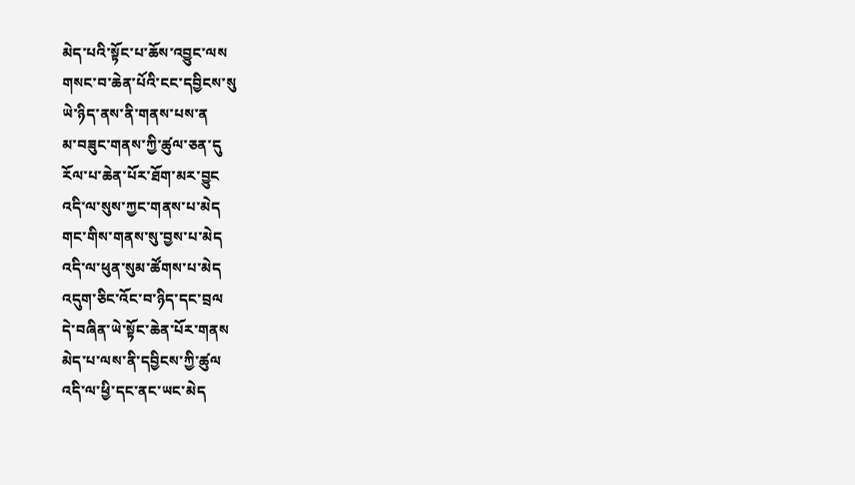མེད་པའི་སྟོང་པ་ཆོས་འབྱུང་ལས
གསང་བ་ཆེན་པོའི་ངང་དབྱིངས་སུ
ཡེ་ཉིད་ནས་ནི་གནས་པས་ན
མ་བཟུང་གནས་ཀྱི་ཚུལ་ཅན་དུ
རོལ་པ་ཆེན་པོར་ཐོག་མར་བྱུང
འདི་ལ་སུས་ཀྱང་གནས་པ་མེད
གང་གིས་གནས་སུ་བྱས་པ་མེད
འདི་ལ་ཕུན་སུམ་ཚོགས་པ་མེད
འདུག་ཅིང་འོང་བ་ཉིད་དང་བྲལ
དེ་བཞིན་ཡེ་སྟོང་ཆེན་པོར་གནས
མེད་པ་ལས་ནི་དབྱིངས་ཀྱི་ཚུལ
འདི་ལ་ཕྱི་དང་ནང་ཡང་མེད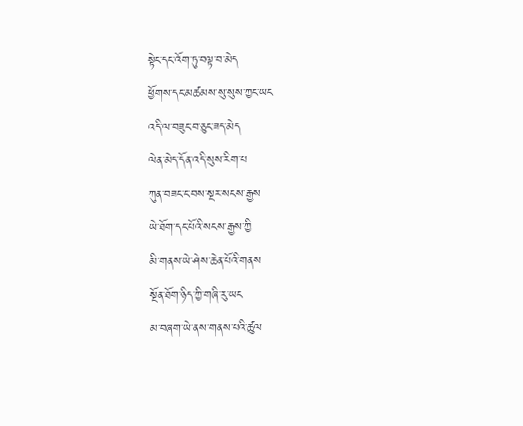སྟེང་དང་འོག་ཏུ་བལྟ་བ་མེད
ཕྱོགས་དང་མཚམས་སུ་སུས་ཀྱང་ཡང
འདི་ལ་བཟུང་བ་ཅུང་ཟད་མེད
ལེན་མེད་དོན་འདི་སུས་རིག་པ
ཀུན་བཟང་ང་བས་སྔར་སངས་རྒྱས
ཡེ་ཐོག་དང་པོའི་སངས་རྒྱས་ཀྱི
མི་གནས་ཡེ་ཤེས་ཆེན་པོའི་གནས
སྔོན་ཐོག་ཉིད་ཀྱི་གཞི་རུ་ཡང
མ་བཞག་ཡེ་ནས་གནས་པའི་ཚུལ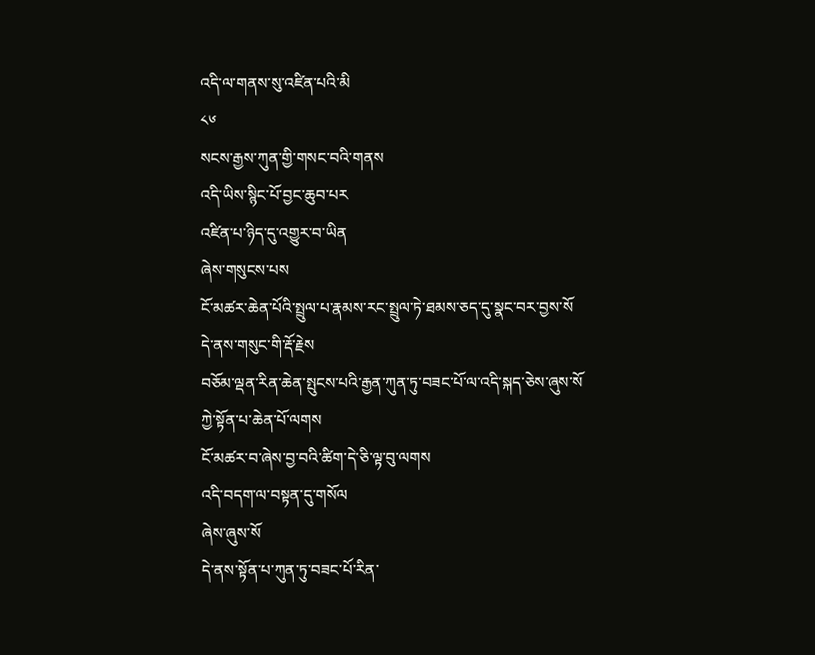འདི་ལ་གནས་སུ་འཛིན་པའི་མི
༨༦
སངས་རྒྱས་ཀུན་གྱི་གསང་བའི་གནས
འདི་ཡིས་སྙིང་པོ་བྱང་ཆུབ་པར
འཛིན་པ་ཉིད་དུ་འགྱུར་བ་ཡིན
ཞེས་གསུངས་པས
ངོ་མཚར་ཆེན་པོའི་སྤྲུལ་པ་རྣམས་རང་སྤྲུལ་ཏེ་ཐམས་ཅད་དུ་སྣང་བར་བྱས་སོ
དེ་ནས་གསུང་གི་རྡོ་རྗེས
བཅོམ་ལྡན་རིན་ཆེན་སྤུངས་པའི་རྒྱན་ཀུན་ཏུ་བཟང་པོ་ལ་འདི་སྐད་ཅེས་ཞུས་སོ
ཀྱེ་སྟོན་པ་ཆེན་པོ་ལགས
ངོ་མཚར་བ་ཞེས་བྱ་བའི་ཚིག་དེ་ཅི་ལྟ་བུ་ལགས
འདི་བདག་ལ་བསྟན་དུ་གསོལ
ཞེས་ཞུས་སོ
དེ་ནས་སྟོན་པ་ཀུན་ཏུ་བཟང་པོ་རིན་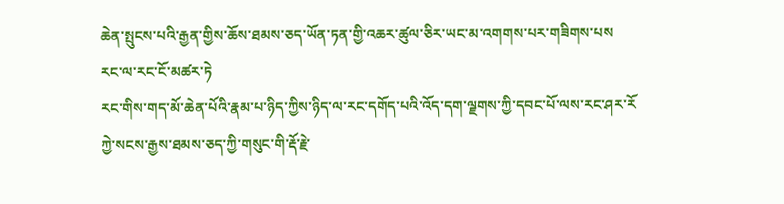ཆེན་སྤུངས་པའི་རྒྱན་གྱིས་ཆོས་ཐམས་ཅད་ཡོན་ཏན་གྱི་འཆར་ཚུལ་ཅིར་ཡང་མ་འགགས་པར་གཟིགས་པས
རང་ལ་རང་ངོ་མཚར་ཏེ
རང་གིས་གད་མོ་ཆེན་པོའི་རྣམ་པ་ཉིད་ཀྱིས་ཉིད་ལ་རང་དགོད་པའི་འོད་དག་ལྗགས་ཀྱི་དབང་པོ་ལས་རང་ཤར་རོ
ཀྱེ་སངས་རྒྱས་ཐམས་ཅད་ཀྱི་གསུང་གི་རྡོ་རྗེ་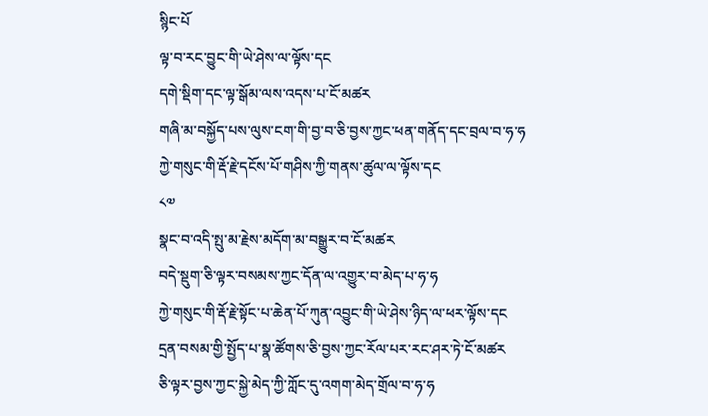སྙིང་པོ
ལྟ་བ་རང་བྱུང་གི་ཡེ་ཤེས་ལ་ལྟོས་དང
དགེ་སྡིག་དང་ལྟ་སྒོམ་ལས་འདས་པ་ངོ་མཚར
གཞི་མ་བསྐྱོད་པས་ལུས་ངག་གི་བྱ་བ་ཅི་བྱས་ཀྱང་ཕན་གནོད་དང་བྲལ་བ་ཧ་ཧ
ཀྱེ་གསུང་གི་རྡོ་རྗེ་དངོས་པོ་གཤིས་ཀྱི་གནས་ཚུལ་ལ་ལྟོས་དང
༨༧
སྣང་བ་འདི་སྤུ་མ་རྗེས་མདོག་མ་བསྒྱུར་བ་ངོ་མཚར
བདེ་སྡུག་ཅི་ལྟར་བསམས་ཀྱང་དོན་ལ་འགྱུར་བ་མེད་པ་ཧ་ཧ
ཀྱེ་གསུང་གི་རྡོ་རྗེ་སྟོང་པ་ཆེན་པོ་ཀུན་འབྱུང་གི་ཡེ་ཤེས་ཉིད་ལ་ཕར་ལྟོས་དང
དྲན་བསམ་གྱི་སྤྱོད་པ་སྣ་ཚོགས་ཅི་བྱས་ཀྱང་རོལ་པར་རང་ཤར་ཏེ་ངོ་མཚར
ཅི་ལྟར་བྱས་ཀྱང་སྐྱེ་མེད་ཀྱི་ཀློང་དུ་འགག་མེད་གྲོལ་བ་ཧ་ཧ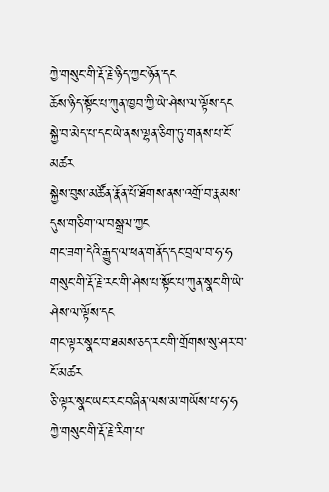ཀྱེ་གསུང་གི་རྡོ་རྗེ་ཉིད་ཀྱང་ཉོན་དང
ཆོས་ཉིད་སྟོང་པ་ཀུན་ཁྱབ་ཀྱི་ཡེ་ཤེས་ལ་ལྟོས་དང
སྐྱེ་བ་མེད་པ་དང་ཡེ་ནས་ལྷན་ཅིག་ཏུ་གནས་པ་ངོ་མཚར
སྐྱེས་བུས་མཚོན་རྣོན་པོ་ཐོགས་ནས་འགྲོ་བ་རྣམས་དུས་གཅིག་ལ་བསྒྲལ་ཀྱང
གང་ཟག་དེའི་རྒྱུད་ལ་ཕན་གནོད་དང་བྲལ་བ་ཧ་ཧ
གསུང་གི་རྡོ་རྗེ་རང་གི་ཤེས་པ་སྟོང་པ་ཀུན་སྣང་གི་ཡེ་ཤེས་ལ་ལྟོས་དང
གང་ལྟར་སྣང་བ་ཐམས་ཅད་རང་གི་གྲོགས་སུ་ཤར་བ་ངོ་མཚར
ཅི་ལྟར་སྣང་ཡང་རང་བཞིན་ལས་མ་གཡོས་པ་ཧ་ཧ
ཀྱེ་གསུང་གི་རྡོ་རྗེ་རིག་པ་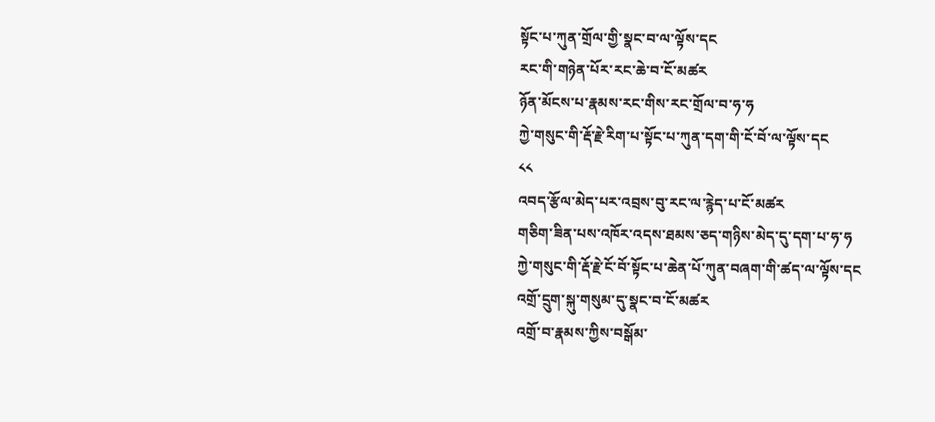སྟོང་པ་ཀུན་གྲོལ་གྱི་སྣང་བ་ལ་ལྟོས་དང
རང་གི་གཉེན་པོར་རང་ཆེ་བ་ངོ་མཚར
ཉོན་མོངས་པ་རྣམས་རང་གིས་རང་གྲོལ་བ་ཧ་ཧ
ཀྱེ་གསུང་གི་རྡོ་རྗེ་རིག་པ་སྟོང་པ་ཀུན་དག་གི་ངོ་བོ་ལ་ལྟོས་དང
༨༨
འབད་རྩོལ་མེད་པར་འབྲས་བུ་རང་ལ་རྙེད་པ་ངོ་མཚར
གཅིག་ཟིན་པས་འཁོར་འདས་ཐམས་ཅད་གཉིས་མེད་དུ་དག་པ་ཧ་ཧ
ཀྱེ་གསུང་གི་རྡོ་རྗེ་ངོ་བོ་སྟོང་པ་ཆེན་པོ་ཀུན་བཞག་གི་ཚད་ལ་ལྟོས་དང
འགྲོ་དྲུག་སྐུ་གསུམ་དུ་སྣང་བ་ངོ་མཚར
འགྲོ་བ་རྣམས་ཀྱིས་བསྒོམ་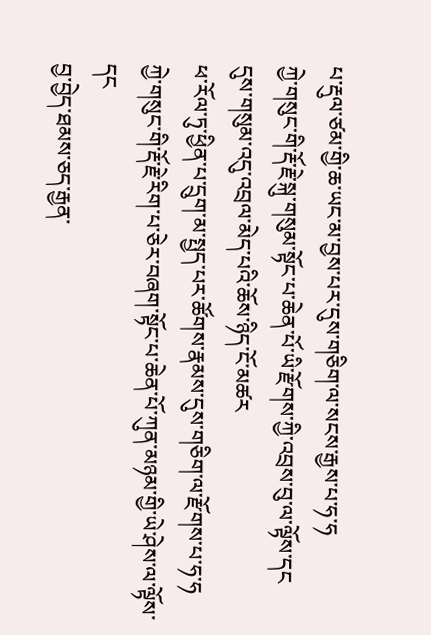པ་རྡུལ་ཙམ་གྱི་ཆ་ཡང་མ་བྱས་པར་དུས་གཅིག་ལ་སངས་རྒྱས་པ་ཧ་ཧ
ཀྱེ་གསུང་གི་རྡོ་རྗེ་སྐུ་གསུམ་སྟོང་པ་ཆེན་པོ་ཡི་རྫོགས་ཀྱི་འབྲས་བུ་ལ་ལྟོས་དང
དུས་གསུམ་འདུ་འབྲལ་མེད་པའི་ཆོས་ཉིད་ངོ་མཚར
ཕ་རོལ་ཏུ་ཕྱིན་པ་དྲུག་མ་སྤྱད་པར་ཚོགས་རྣམས་དུས་གཅིག་ལ་རྫོགས་པ་ཧ་ཧ
ཀྱེ་གསུང་གི་རྡོ་རྗེ་རིག་པ་ཅེར་བཞག་སྟོང་པ་ཆེན་པོ་ཀུན་མཉམ་གྱི་ཡེ་ཤེས་ལ་ལྟོས་དང
བྱ་བྱེད་ཐམས་ཅད་རྒྱན་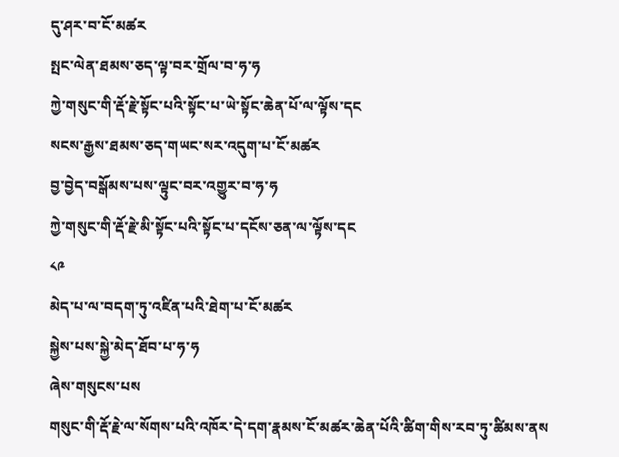དུ་ཤར་བ་ངོ་མཚར
སྤང་ལེན་ཐམས་ཅད་ལྟ་བར་གྲོལ་བ་ཧ་ཧ
ཀྱེ་གསུང་གི་རྡོ་རྗེ་སྟོང་པའི་སྟོང་པ་ཡེ་སྟོང་ཆེན་པོ་ལ་ལྟོས་དང
སངས་རྒྱས་ཐམས་ཅད་གཡང་སར་འདུག་པ་ངོ་མཚར
བྱ་བྱེད་བསྒོམས་པས་ལྟུང་བར་འགྱུར་བ་ཧ་ཧ
ཀྱེ་གསུང་གི་རྡོ་རྗེ་མི་སྟོང་པའི་སྟོང་པ་དངོས་ཅན་ལ་ལྟོས་དང
༨༩
མེད་པ་ལ་བདག་ཏུ་འཛིན་པའི་ཐེག་པ་ངོ་མཚར
སྐྱེས་པས་སྐྱེ་མེད་ཐོབ་པ་ཧ་ཧ
ཞེས་གསུངས་པས
གསུང་གི་རྡོ་རྗེ་ལ་སོགས་པའི་འཁོར་དེ་དག་རྣམས་ངོ་མཚར་ཆེན་པོའི་ཚིག་གིས་རབ་ཏུ་ཚིམས་ནས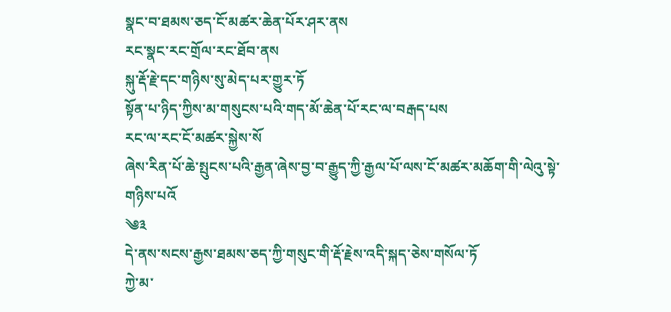སྣང་བ་ཐམས་ཅད་ངོ་མཚར་ཆེན་པོར་ཤར་ནས
རང་སྣང་རང་གྲོལ་རང་ཐོབ་ནས
སྐུ་རྡོ་རྗེ་དང་གཉིས་སུ་མེད་པར་གྱུར་ཏོ
སྟོན་པ་ཉིད་ཀྱིས་མ་གསུངས་པའི་གད་མོ་ཆེན་པོ་རང་ལ་བརྒད་པས
རང་ལ་རང་ངོ་མཚར་སྐྱེས་སོ
ཞེས་རིན་པོ་ཆེ་སྤུངས་པའི་རྒྱན་ཞེས་བྱ་བ་རྒྱུད་ཀྱི་རྒྱལ་པོ་ལས་ངོ་མཚར་མཆོག་གི་ལེའུ་སྟེ་གཉིས་པའོ
༄༣
དེ་ནས་སངས་རྒྱས་ཐམས་ཅད་ཀྱི་གསུང་གི་རྡོ་རྗེས་འདི་སྐད་ཅེས་གསོལ་ཏོ
ཀྱེ་མ་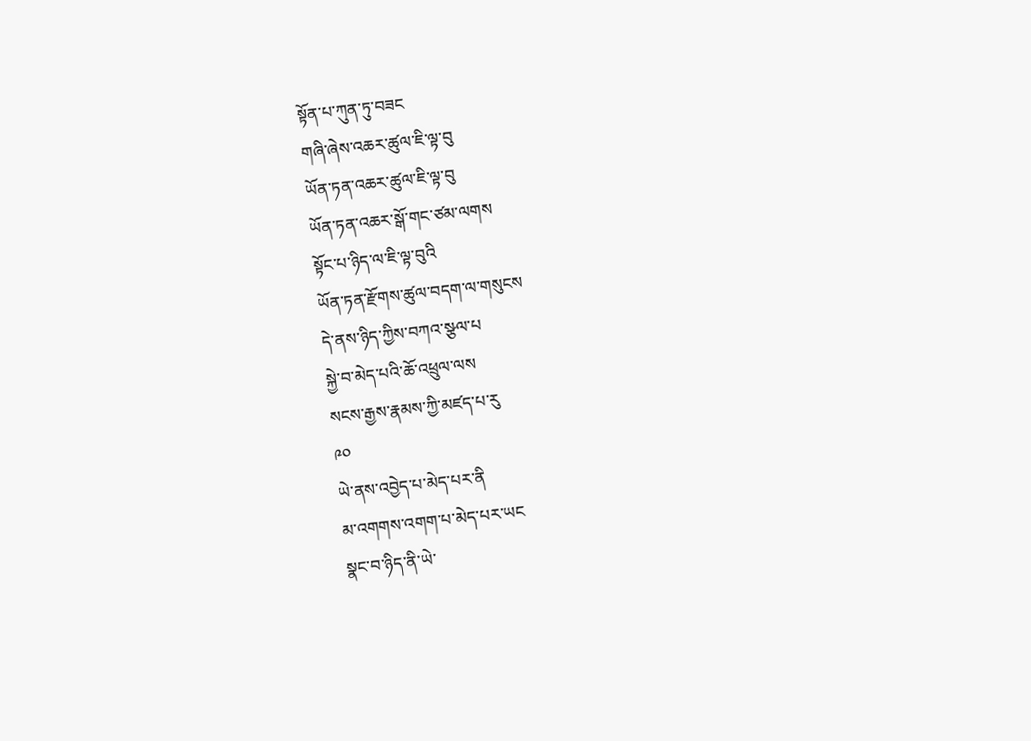སྟོན་པ་ཀུན་ཏུ་བཟང
གཞི་ཞེས་འཆར་ཚུལ་ཇི་ལྟ་བུ
ཡོན་ཏན་འཆར་ཚུལ་ཇི་ལྟ་བུ
ཡོན་ཏན་འཆར་སྒོ་གང་ཙམ་ལགས
སྟོང་པ་ཉིད་ལ་ཇི་ལྟ་བུའི
ཡོན་ཏན་རྫོགས་ཚུལ་བདག་ལ་གསུངས
དེ་ནས་ཉིད་ཀྱིས་བཀའ་སྩལ་པ
སྐྱེ་བ་མེད་པའི་ཆོ་འཕྲུལ་ལས
སངས་རྒྱས་རྣམས་ཀྱི་མཛད་པ་རུ
༩༠
ཡེ་ནས་འབྱེད་པ་མེད་པར་ནི
མ་འགགས་འགག་པ་མེད་པར་ཡང
སྣང་བ་ཉིད་ནི་ཡེ་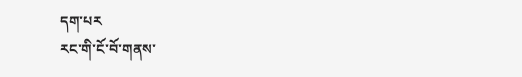དག་པར
རང་གི་ངོ་བོ་གནས་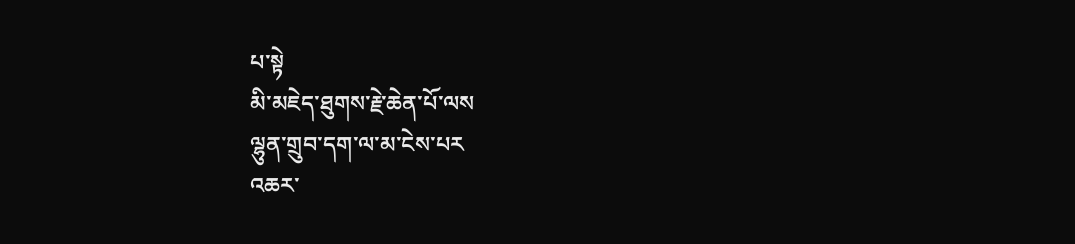པ་སྟེ
མི་མཇེད་ཐུགས་རྗེ་ཆེན་པོ་ལས
ལྷུན་གྲུབ་དག་ལ་མ་ངེས་པར
འཆར་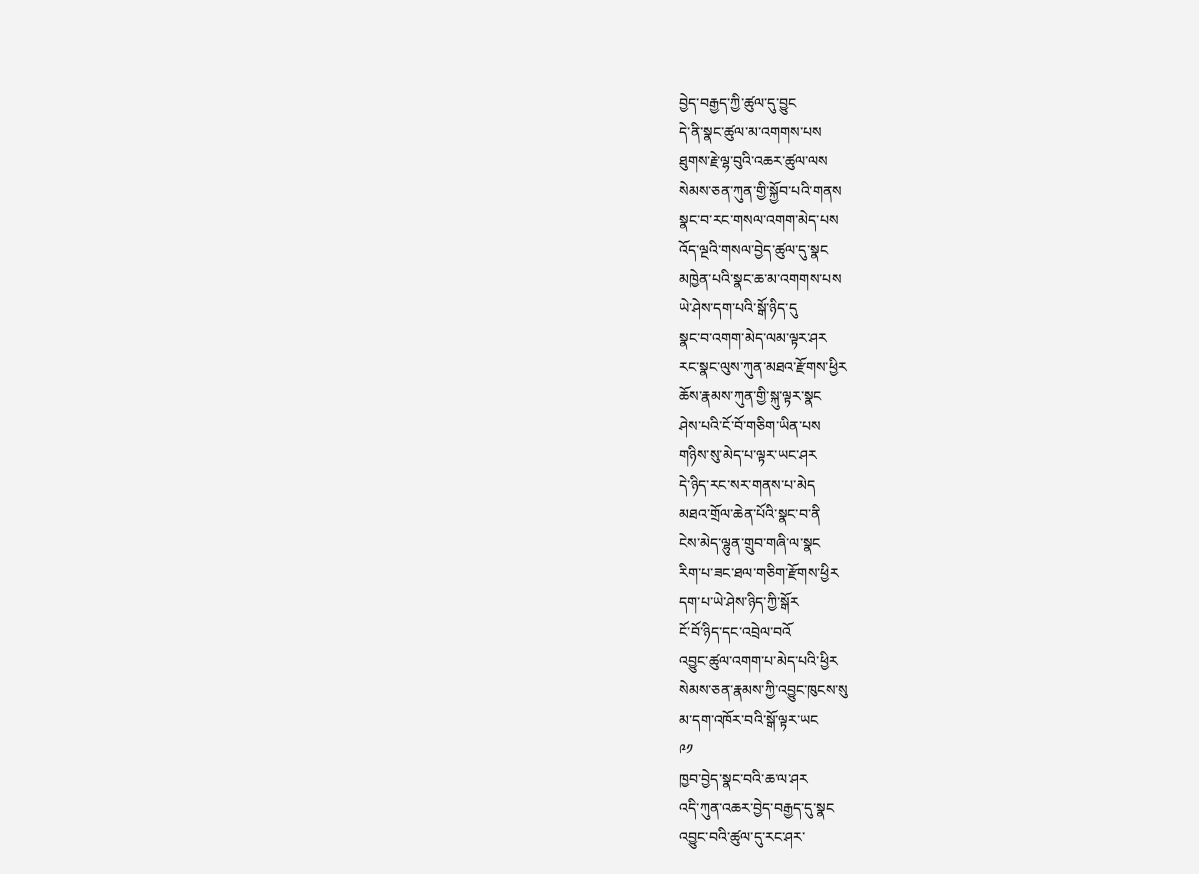བྱེད་བརྒྱད་ཀྱི་ཚུལ་དུ་བྱུང
དེ་ནི་སྣང་ཚུལ་མ་འགགས་པས
ཐུགས་རྗེ་ལྷ་བུའི་འཆར་ཚུལ་ལས
སེམས་ཅན་ཀུན་གྱི་སྐྱོབ་པའི་གནས
སྣང་བ་རང་གསལ་འགག་མེད་པས
འོད་ལྔའི་གསལ་བྱེད་ཚུལ་དུ་སྣང
མཁྱེན་པའི་སྣང་ཆ་མ་འགགས་པས
ཡེ་ཤེས་དག་པའི་སྒོ་ཉིད་དུ
སྣང་བ་འགག་མེད་ལམ་ལྟར་ཤར
རང་སྣང་ལུས་ཀུན་མཐའ་རྫོགས་ཕྱིར
ཆོས་རྣམས་ཀུན་གྱི་སྐུ་ལྟར་སྣང
ཤེས་པའི་ངོ་བོ་གཅིག་ཡིན་པས
གཉིས་སུ་མེད་པ་ལྟར་ཡང་ཤར
དེ་ཉིད་རང་སར་གནས་པ་མེད
མཐའ་གྲོལ་ཆེན་པོའི་སྣང་བ་ནི
ངེས་མེད་ལྷུན་གྲུབ་གཞི་ལ་སྣང
རིག་པ་ཟང་ཐལ་གཅིག་རྫོགས་ཕྱིར
དག་པ་ཡེ་ཤེས་ཉིད་ཀྱི་སྒོར
ངོ་བོ་ཉིད་དང་འབྲེལ་བའོ
འབྱུང་ཚུལ་འགག་པ་མེད་པའི་ཕྱིར
སེམས་ཅན་རྣམས་ཀྱི་འབྱུང་ཁུངས་སུ
མ་དག་འཁོར་བའི་སྒོ་ལྟར་ཡང
༩༡
ཁྱབ་བྱེད་སྣང་བའི་ཆ་ལ་ཤར
འདི་ཀུན་འཆར་བྱེད་བརྒྱད་དུ་སྣང
འབྱུང་བའི་ཚུལ་དུ་རང་ཤར་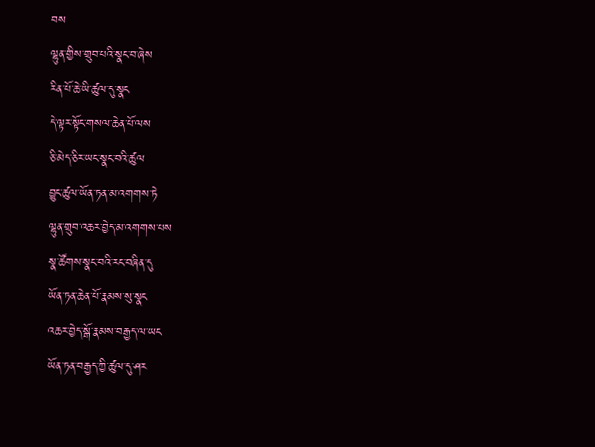བས
ལྷུན་གྱིས་གྲུབ་པའི་སྣང་བ་ཞེས
རིན་པོ་ཆེ་ཡི་ཚུལ་དུ་སྣང
དེ་ལྟར་སྟོང་གསལ་ཆེན་པོ་ལས
ཅི་མེད་ཅིར་ཡང་སྣང་བའི་ཚུལ
བྱུང་ཚུལ་ཡོན་ཏན་མ་འགགས་ཏེ
ལྷུན་གྲུབ་འཆར་བྱེད་མ་འགགས་པས
སྣ་ཚོགས་སྣང་བའི་རང་བཞིན་དུ
ཡོན་ཏན་ཆེན་པོ་རྣམས་སུ་སྣང
འཆར་བྱེད་སྒོ་རྣམས་བརྒྱད་ལ་ཡང
ཡོན་ཏན་བརྒྱད་ཀྱི་ཚུལ་དུ་ཤར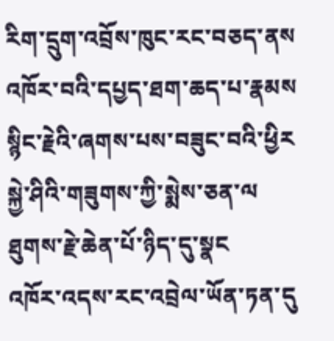རིག་དྲུག་འབྲོས་ཁུང་རང་བཅད་ནས
འཁོར་བའི་དཔྱད་ཐག་ཆད་པ་རྣམས
སྙིང་རྗེའི་ཞགས་པས་བཟུང་བའི་ཕྱིར
སྐྱེ་ཤིའི་གཟུགས་ཀྱི་སྨེས་ཅན་ལ
ཐུགས་རྗེ་ཆེན་པོ་ཉིད་དུ་སྣང
འཁོར་འདས་རང་འབྲེལ་ཡོན་ཏན་དུ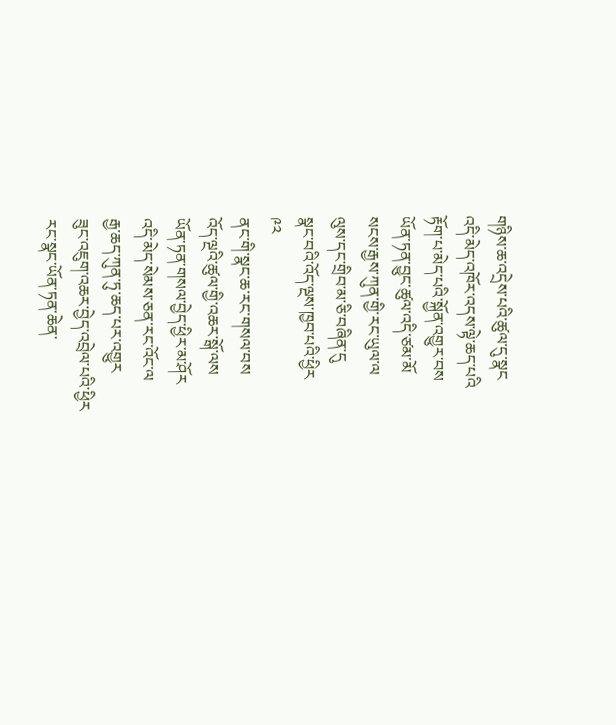གཉིས་ཆ་འདྲེས་པའི་ཚུལ་དུ་སྣང
འདི་མེད་འཁོར་འདས་ལྟེ་ཆད་པའི
རྟོག་པ་མེད་པའི་སྐྱོན་འགྱུར་བས
ཡོན་ཏན་བྱུང་ཚུལ་འདི་ཙམ་མོ
སངས་རྒྱས་ཀུན་གྱི་རང་ཡུལ་ལ
ལུས་དང་གྲིབ་མ་ཅི་བཞིན་དུ
སྣང་བའི་འོད་ལྔས་ཁྱབ་པའི་ཕྱིར
༩༢
ནང་གི་སྣང་ཆ་རང་གསལ་བས
འོད་ལྔའི་ཚུལ་གྱི་འཆར་སྒོ་ལས
ཡོན་ཏན་གསལ་བྱེད་ཕྱིར་མ་ཤོར
འདི་མེད་སེམས་ཅན་རང་འོང་ལ
རྒྱ་ཆད་ཀུན་ཏུ་ཆད་པར་འགྱུར
ཟུང་འཇུག་འཆར་བྱེད་འབྲེལ་པའི་ཕྱིར
རང་སྣང་ཡོན་ཏན་ཆེན་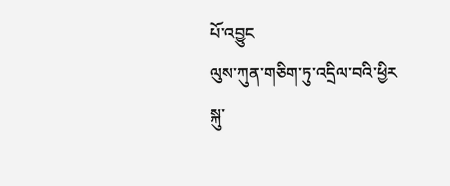པོ་འབྱུང
ལུས་ཀུན་གཅིག་ཏུ་འདྲིལ་བའི་ཕྱིར
སྐུ་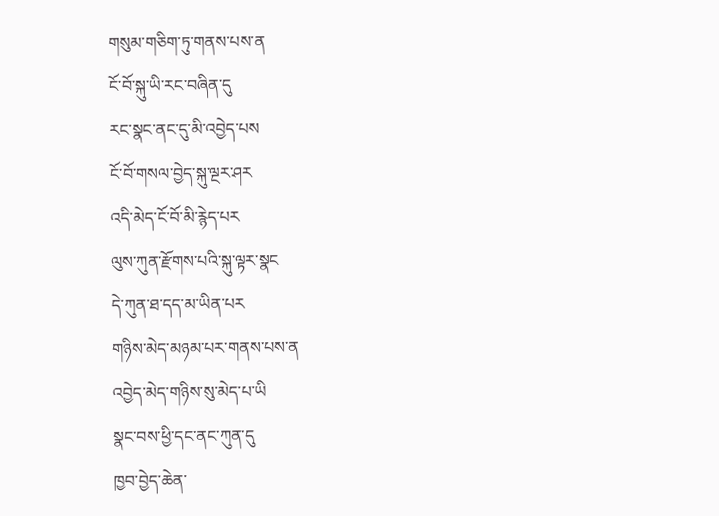གསུམ་གཅིག་ཏུ་གནས་པས་ན
ངོ་བོ་སྐུ་ཡི་རང་བཞིན་དུ
རང་སྣང་ནང་དུ་མི་འབྱེད་པས
ངོ་བོ་གསལ་བྱེད་སྐུ་ལྔར་ཤར
འདི་མེད་ངོ་བོ་མི་རྙེད་པར
ལུས་ཀུན་རྫོགས་པའི་སྐུ་ལྟར་སྣང
དེ་ཀུན་ཐ་དད་མ་ཡིན་པར
གཉིས་མེད་མཉམ་པར་གནས་པས་ན
འབྱེད་མེད་གཉིས་སུ་མེད་པ་ཡི
སྣང་བས་ཕྱི་དང་ནང་ཀུན་དུ
ཁྱབ་བྱེད་ཆེན་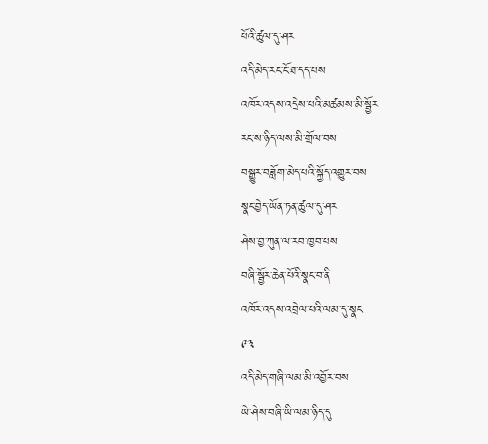པོའི་ཚུལ་དུ་ཤར
འདི་མེད་རང་ངོ་ཐ་དད་པས
འཁོར་འདས་འདྲེས་པའི་མཚམས་མི་སྦྱོར
རང་ས་ཉིད་ལས་མི་གྲོལ་བས
བསྒྱུར་བཟློག་མེད་པའི་སྐྱོད་འགྱུར་བས
སྣང་བྱེད་ཡོན་ཏན་ཚུལ་དུ་ཤར
ཤེས་བྱ་ཀུན་ལ་རབ་ཁྱབ་པས
བཞི་སྦྱོར་ཆེན་པོའི་སྣང་བ་ནི
འཁོར་འདས་འབྲེལ་པའི་ལམ་དུ་སྣང
༩༣
འདི་མེད་གཞི་ལམ་མི་འབྱོར་བས
ཡེ་ཤེས་བཞི་ཡི་ལམ་ཉིད་དུ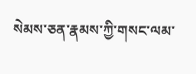སེམས་ཅན་རྣམས་ཀྱི་གསང་ལམ་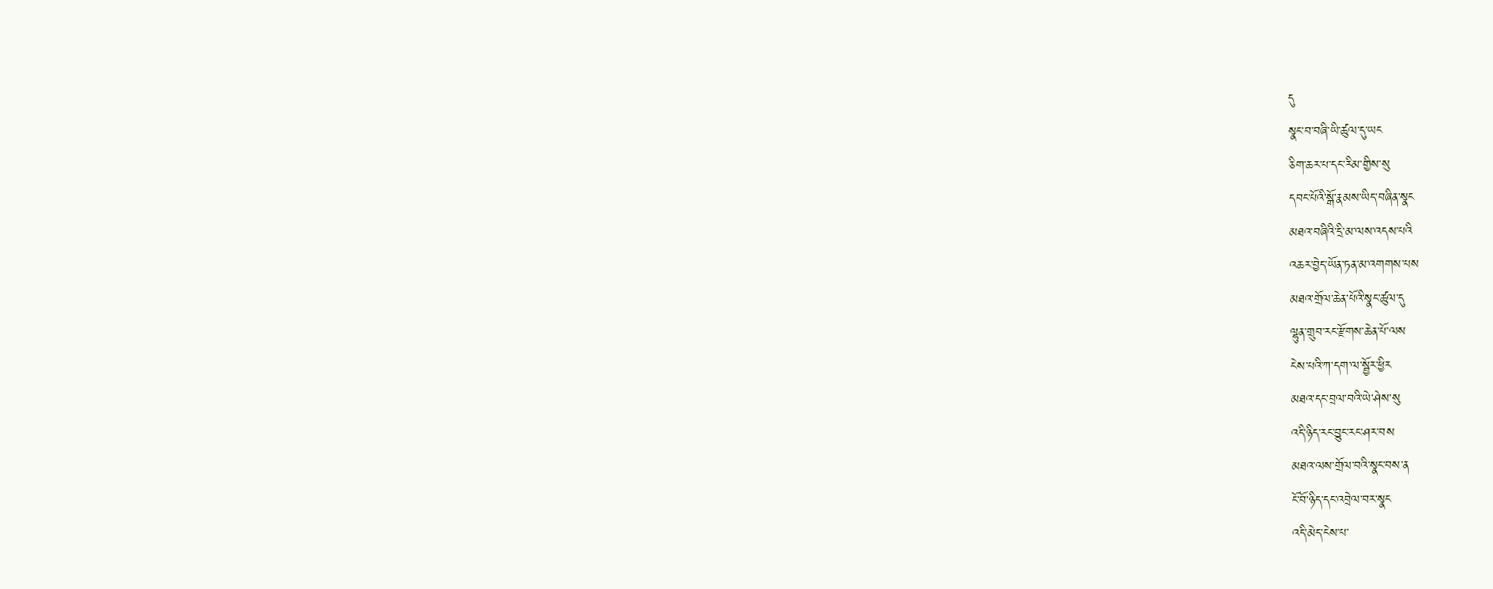དུ
སྣང་བ་བཞི་ཡི་ཚུལ་དུ་ཡང
ཅིག་ཆར་པ་དང་རིམ་གྱིས་སུ
དབང་པོའི་སྒོ་རྣམས་ཡིད་བཞིན་སྣང
མཐའ་བཞིའི་དྲི་མ་ལས་འདས་པའི
འཆར་བྱེད་ཡོན་ཏན་མ་འགགས་པས
མཐའ་གྲོལ་ཆེན་པོའི་སྣང་ཚུལ་དུ
ལྷུན་གྲུབ་རང་རྫོགས་ཆེན་པོ་ལས
ངེས་པའི་ཀ་དག་ལ་སྦྱོར་ཕྱིར
མཐའ་དང་བྲལ་བའི་ཡེ་ཤེས་སུ
འདི་ཉིད་རང་བྱུང་རང་ཤར་བས
མཐའ་ལས་གྲོལ་བའི་སྣང་བས་ན
ངོ་བོ་ཉིད་དང་འབྲེལ་བར་སྣང
འདི་མེད་ངེས་པ་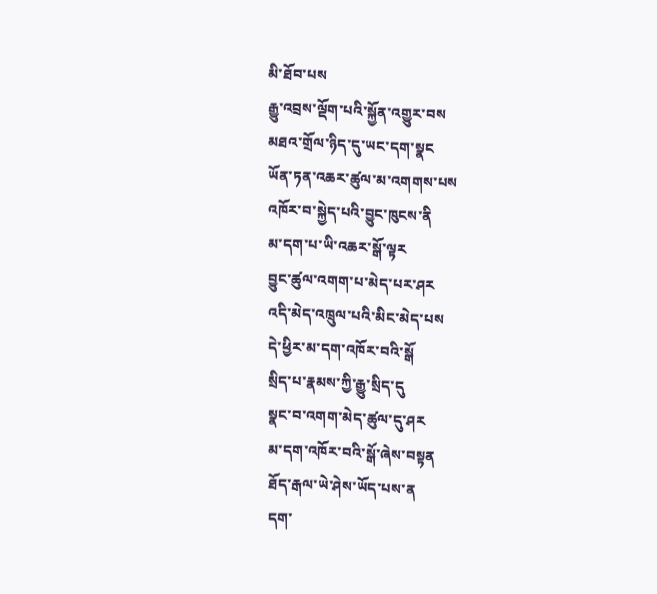མི་ཐོབ་པས
རྒྱུ་འབྲས་ལྡོག་པའི་སྐྱོན་འགྱུར་བས
མཐའ་གྲོལ་ཉིད་དུ་ཡང་དག་སྣང
ཡོན་ཏན་འཆར་ཚུལ་མ་འགགས་པས
འཁོར་བ་སྐྱེད་པའི་བྱུང་ཁུངས་ནི
མ་དག་པ་ཡི་འཆར་སྒོ་ལྟར
བྱུང་ཚུལ་འགག་པ་མེད་པར་ཤར
འདི་མེད་འཁྲུལ་པའི་མིང་མེད་པས
དེ་ཕྱིར་མ་དག་འཁོར་བའི་སྒོ
སྲིད་པ་རྣམས་ཀྱི་རྒྱུ་སྲིད་དུ
སྣང་བ་འགག་མེད་ཚུལ་དུ་ཤར
མ་དག་འཁོར་བའི་སྒོ་ཞེས་བསྟན
ཐོད་རྒལ་ཡེ་ཤེས་ཡོད་པས་ན
དག་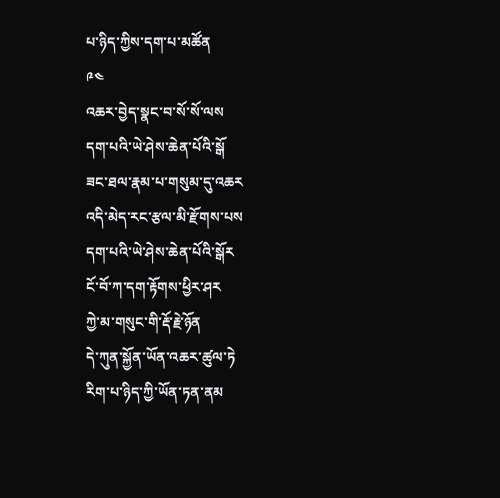པ་ཉིད་ཀྱིས་དག་པ་མཚོན
༩༤
འཆར་བྱེད་སྣང་བ་སོ་སོ་ལས
དག་པའི་ཡེ་ཤེས་ཆེན་པོའི་སྒོ
ཟང་ཐལ་རྣམ་པ་གསུམ་དུ་འཆར
འདི་མེད་རང་རྩལ་མི་རྫོགས་པས
དག་པའི་ཡེ་ཤེས་ཆེན་པོའི་སྒོར
ངོ་བོ་ཀ་དག་རྟོགས་ཕྱིར་ཤར
ཀྱེ་མ་གསུང་གི་རྡོ་རྗེ་ཉོན
དེ་ཀུན་སྐྱོན་ཡོན་འཆར་ཚུལ་ཏེ
རིག་པ་ཉིད་ཀྱི་ཡོན་ཏན་ནམ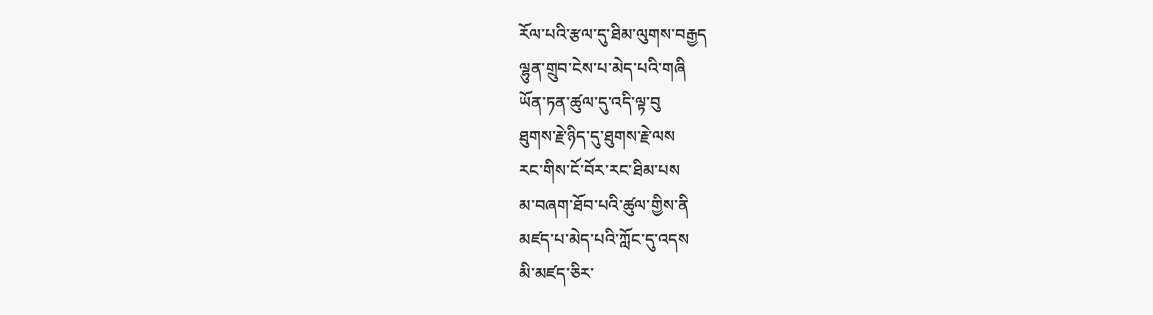རོལ་པའི་རྩལ་དུ་ཐིམ་ལུགས་བརྒྱད
ལྷུན་གྲུབ་ངེས་པ་མེད་པའི་གཞི
ཡོན་ཏན་ཚུལ་དུ་འདི་ལྟ་བུ
ཐུགས་རྗེ་ཉིད་དུ་ཐུགས་རྗེ་ལས
རང་གིས་ངོ་བོར་རང་ཐིམ་པས
མ་བཞག་ཐོབ་པའི་ཚུལ་གྱིས་ནི
མཛད་པ་མེད་པའི་ཀློང་དུ་འདས
མི་མཛད་ཅིར་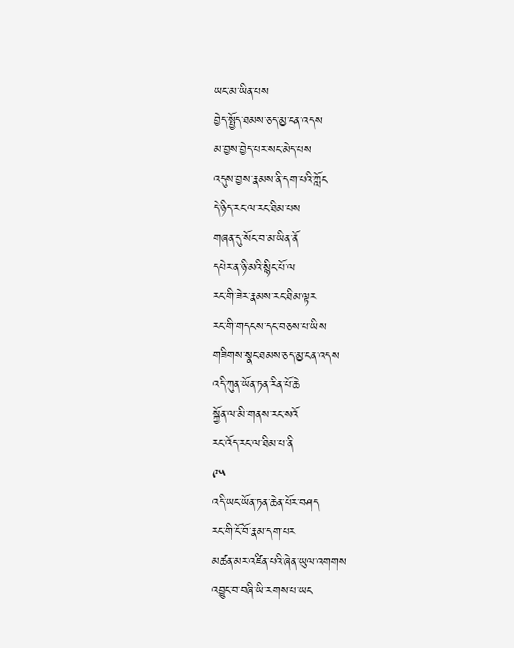ཡང་མ་ཡིན་པས
བྱེད་སྤྱོད་ཐམས་ཅད་མྱ་ངན་འདས
མ་བྱས་བྱེད་པར་སང་མེད་པས
འདུས་བྱས་རྣམས་ནི་དག་པའི་ཀློང
དེ་ཉིད་རང་ལ་རང་ཐིམ་པས
གཞན་དུ་སོང་བ་མ་ཡིན་ནོ
དཔེར་ན་ཉི་མའི་སྙིང་པོ་ལ
རང་གི་ཟེར་རྣམས་རང་ཐིམ་ལྟར
རང་གི་གདངས་དང་བཅས་པ་ཡིས
གཟིགས་སྣང་ཐམས་ཅད་མྱ་ངན་འདས
འདི་ཀུན་ཡོན་ཏན་རིན་པོ་ཆེ
སྐྱོན་ལ་མི་གནས་རང་སའོ
རང་འོད་རང་ལ་ཐིམ་པ་ནི
༩༥
འདི་ཡང་ཡོན་ཏན་ཆེན་པོར་བཤད
རང་གི་ངོ་བོ་རྣམ་དག་པར
མཚན་མར་འཛིན་པའི་ཞེན་ཡུལ་འགགས
འབྱུང་བ་བཞི་ཡི་རགས་པ་ཡང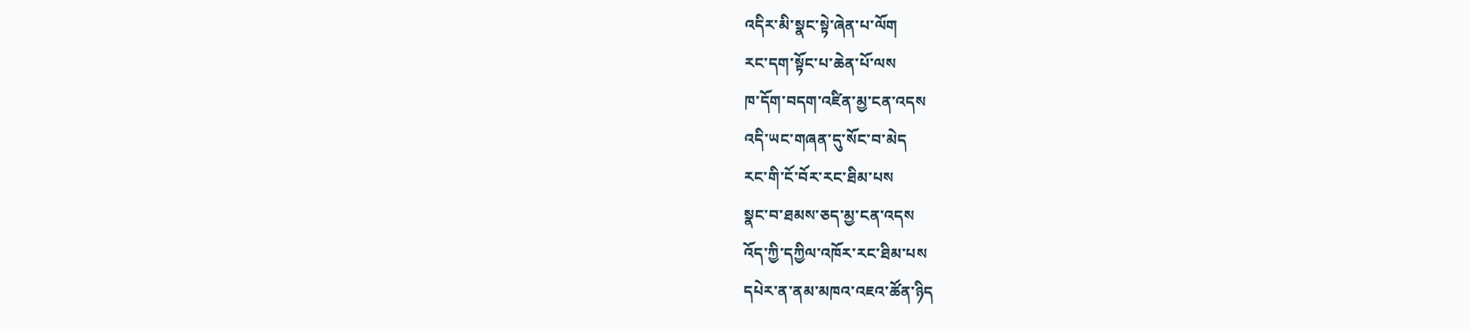འདིར་མི་སྣང་སྟེ་ཞེན་པ་ལོག
རང་དག་སྟོང་པ་ཆེན་པོ་ལས
ཁ་དོག་བདག་འཛིན་མྱ་ངན་འདས
འདི་ཡང་གཞན་དུ་སོང་བ་མེད
རང་གི་ངོ་བོར་རང་ཐིམ་པས
སྣང་བ་ཐམས་ཅད་མྱ་ངན་འདས
འོད་ཀྱི་དཀྱིལ་འཁོར་རང་ཐིམ་པས
དཔེར་ན་ནམ་མཁའ་འཇའ་ཚོན་ཉིད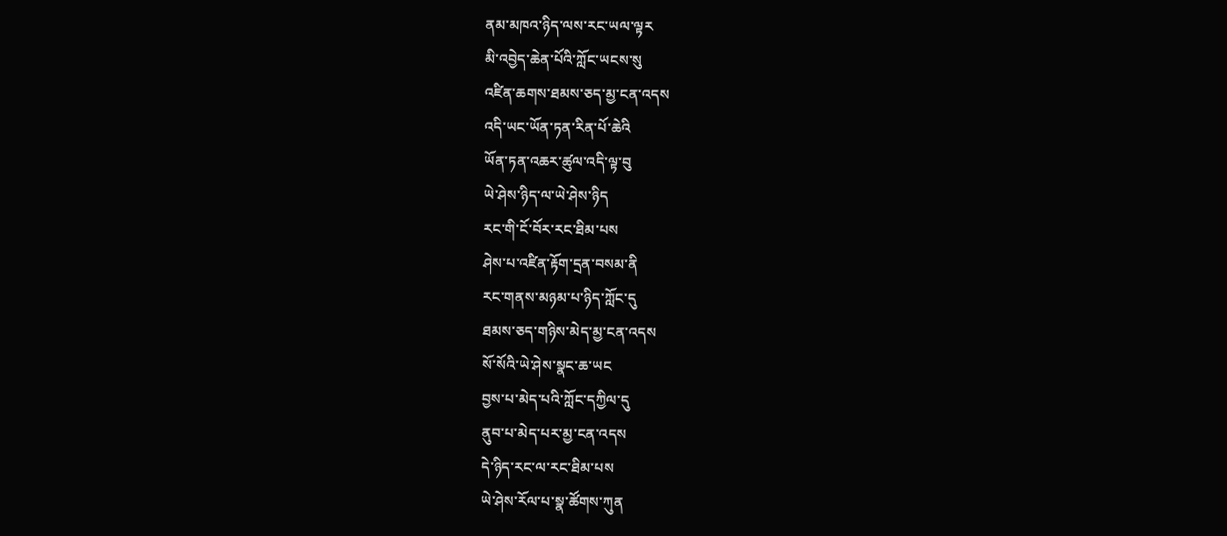ནམ་མཁའ་ཉིད་ལས་རང་ཡལ་ལྟར
མི་འབྱེད་ཆེན་པོའི་ཀློང་ཡངས་སུ
འཛིན་ཆགས་ཐམས་ཅད་མྱ་ངན་འདས
འདི་ཡང་ཡོན་ཏན་རིན་པོ་ཆེའི
ཡོན་ཏན་འཆར་ཚུལ་འདི་ལྟ་བུ
ཡེ་ཤེས་ཉིད་ལ་ཡེ་ཤེས་ཉིད
རང་གི་ངོ་བོར་རང་ཐིམ་པས
ཤེས་པ་འཛིན་རྟོག་དྲན་བསམ་ནི
རང་གནས་མཉམ་པ་ཉིད་ཀློང་དུ
ཐམས་ཅད་གཉིས་མེད་མྱ་ངན་འདས
སོ་སོའི་ཡེ་ཤེས་སྣང་ཆ་ཡང
བྱས་པ་མེད་པའི་ཀློང་དཀྱིལ་དུ
ནུབ་པ་མེད་པར་མྱ་ངན་འདས
དེ་ཉིད་རང་ལ་རང་ཐིམ་པས
ཡེ་ཤེས་རོལ་པ་སྣ་ཚོགས་ཀུན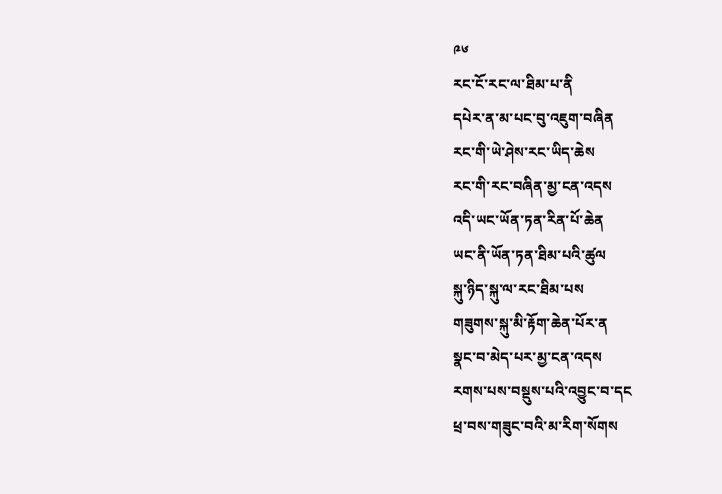༩༦
རང་ངོ་རང་ལ་ཐིམ་པ་ནི
དཔེར་ན་མ་པང་བུ་འཇུག་བཞིན
རང་གི་ཡེ་ཤེས་རང་ཡིད་ཆེས
རང་གི་རང་བཞིན་མྱ་ངན་འདས
འདི་ཡང་ཡོན་ཏན་རིན་པོ་ཆེན
ཡང་ནི་ཡོན་ཏན་ཐིམ་པའི་ཚུལ
སྐུ་ཉིད་སྐུ་ལ་རང་ཐིམ་པས
གཟུགས་སྐུ་མི་རྟོག་ཆེན་པོར་ན
སྣང་བ་མེད་པར་མྱ་ངན་འདས
རགས་པས་བསྡུས་པའི་འབྱུང་བ་དང
ཕྲ་བས་གཟུང་བའི་མ་རིག་སོགས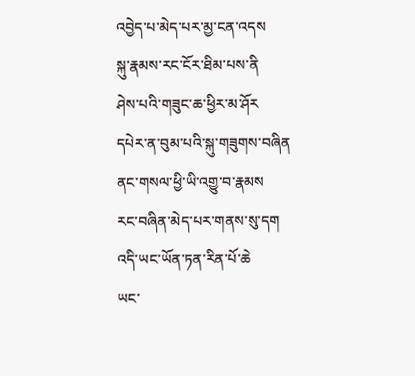འབྱེད་པ་མེད་པར་མྱ་ངན་འདས
སྐུ་རྣམས་རང་ངོར་ཐིམ་པས་ནི
ཤེས་པའི་གཟུང་ཆ་ཕྱིར་མ་ཤོར
དཔེར་ན་བུམ་པའི་སྐུ་གཟུགས་བཞིན
ནང་གསལ་ཕྱི་ཡི་འགྱུ་བ་རྣམས
རང་བཞིན་མེད་པར་གནས་སུ་དག
འདི་ཡང་ཡོན་ཏན་རིན་པོ་ཆེ
ཡང་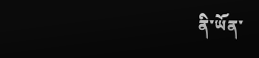ནི་ཡོན་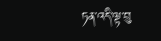ཏན་འདི་ལྟ་བུ